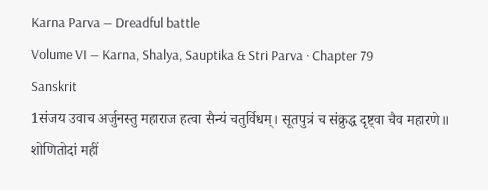Karna Parva — Dreadful battle
Volume VI — Karna, Shalya, Sauptika & Stri Parva · Chapter 79
Sanskrit
1संजय उवाच अर्जुनस्तु महाराज हत्वा सैन्यं चतुर्विधम्। सूतपुत्रं च संक्रुद्ध दृष्ट्वा चैव महारणे॥ शोणितोदां महीं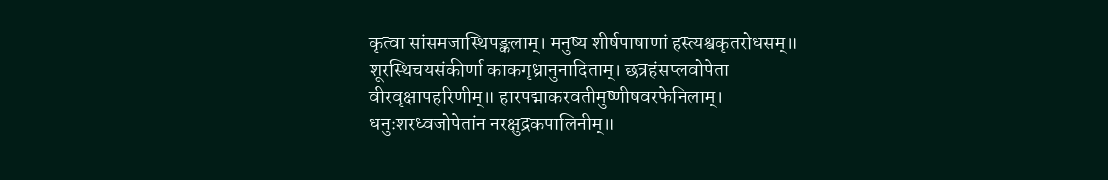कृत्वा सांसमजास्थिपङ्कलाम्। मनुष्य शीर्षपाषाणां हस्त्यश्वकृतरोधसम्॥ शूरस्थिचयसंकीर्णा काकगृध्रानुनादिताम्। छत्रहंसप्लवोपेता वीरवृक्षापहरिणीम्॥ हारपद्माकरवतीमुष्णीषवरफेनिलाम्। धनुःशरध्वजोपेतांन नरक्षुद्रकपालिनीम्॥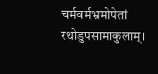चर्मवर्मभ्रमोपेतां रथोडुपसामाकुलाम्।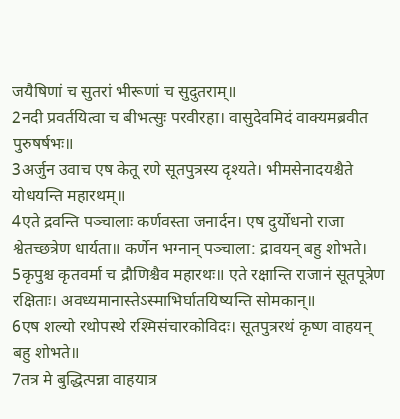जयैषिणां च सुतरां भीरूणां च सुदुतराम्॥
2नदी प्रवर्तयित्वा च बीभत्सुः परवीरहा। वासुदेवमिदं वाक्यमब्रवीत पुरुषर्षभः॥
3अर्जुन उवाच एष केतू रणे सूतपुत्रस्य दृश्यते। भीमसेनादयश्चैते योधयन्ति महारथम्॥
4एते द्रवन्ति पञ्चालाः कर्णवस्ता जनार्दन। एष दुर्योधनो राजा श्वेतच्छत्रेण धार्यता॥ कर्णेन भग्नान् पञ्चाला: द्रावयन् बहु शोभते।
5कृपुश्च कृतवर्मा च द्रौणिश्चैव महारथः॥ एते रक्षान्ति राजानं सूतपूत्रेण रक्षिताः। अवध्यमानास्तेऽस्माभिर्घातयिष्यन्ति सोमकान्॥
6एष शल्यो रथोपस्थे रश्मिसंचारकोविदः। सूतपुत्ररथं कृष्ण वाहयन् बहु शोभते॥
7तत्र मे बुद्धित्पन्ना वाहयात्र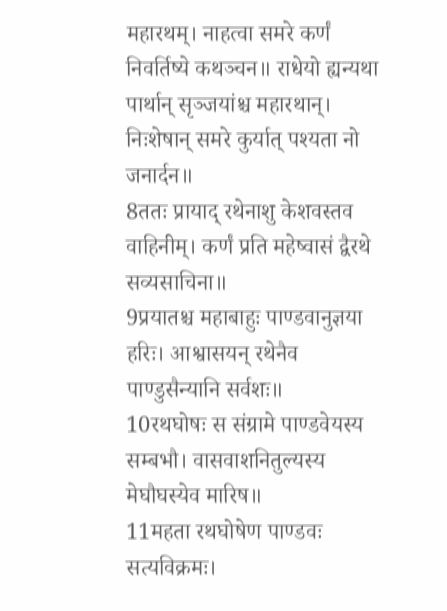महारथम्। नाहत्वा समरे कर्णं निवर्तिष्ये कथञ्चन॥ राधेयो ह्यन्यथा पार्थान् सृञ्जयांश्च महारथान्। निःशेषान् समरे कुर्यात् पश्यता नो जनार्दन॥
8ततः प्रायाद् रथेनाशु केशवस्तव वाहिनीम्। कर्णं प्रति महेष्वासं द्वैरथे सव्यसाचिना॥
9प्रयातश्च महाबाहुः पाण्डवानुज्ञया हरिः। आश्वासयन् रथेनैव पाण्डुसैन्यानि सर्वशः॥
10रथघोषः स संग्रामे पाण्डवेयस्य सम्बभौ। वासवाशनितुल्यस्य मेघौघस्येव मारिष॥
11महता रथघोषेण पाण्डवः सत्यविक्रमः।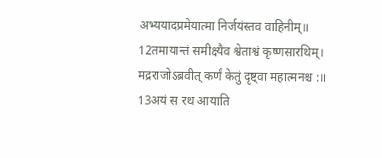अभ्ययादप्रमेयात्मा निर्जयंस्तव वाहिनीम्॥
12तमायान्तं समीक्ष्यैव श्वेताश्वं कृष्णसारथिम्। मद्रराजोऽब्रवीत् कर्णं केतुं दृष्ट्वा महात्मनश्च :॥
13अयं स रथ आयाति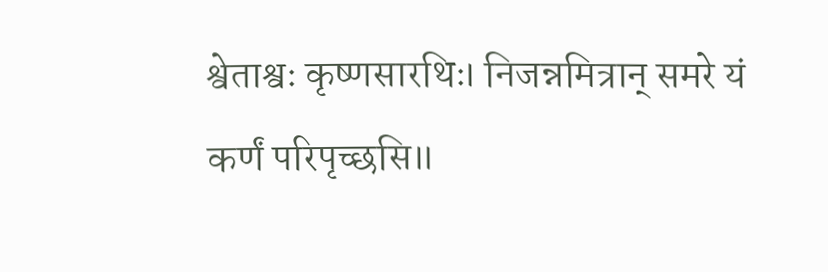श्वेताश्वः कृष्णसारथिः। निजन्नमित्रान् समरे यं कर्णं परिपृच्छसि॥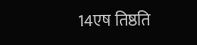14एष तिष्ठति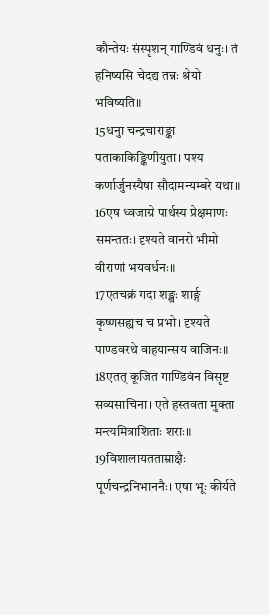कौन्तेयः संस्पृशन् गाण्डिवं धनुः। तं हनिष्यसि चेदद्य तन्नः श्रेयो भविष्यति॥
15धनुा चन्द्रचाराङ्का पताकाकिङ्किणीयुता। पश्य कर्णार्जुनस्यैषा सौदामन्यम्बरे यथा॥
16एष ध्वजाग्रे पार्थस्य प्रेक्षमाणः समन्ततः। दृश्यते वानरो भीमो वीराणां भयवर्धनः॥
17एतचक्रं गदा शङ्खः शार्ङ्ग कृष्णसह्यच च प्रभो। दृश्यते पाण्डवरथे वाहयान्सय वाजिनः॥
18एतत् कूजित गाण्डिवंन विसृष्ट सव्यसाचिना। एते हस्तवता मुक्ता मन्त्यमित्राशिताः शराः॥
19विशालायतताम्राक्षैः पूर्णचन्द्रनिभाननैः। एषा भूः कीर्यते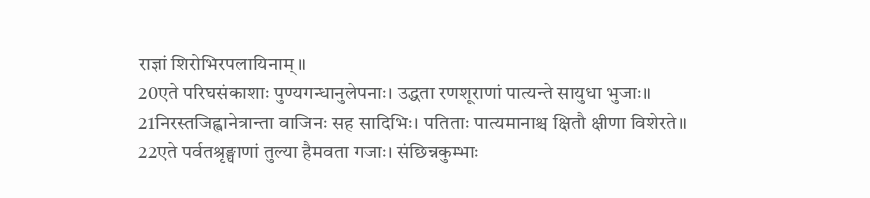राज्ञां शिरोभिरपलायिनाम्॥
20एते परिघसंकाशाः पुण्यगन्धानुलेपनाः। उद्धता रणशूराणां पात्यन्ते सायुधा भुजाः॥
21निरस्तजिह्वानेत्रान्ता वाजिनः सह सादिभिः। पतिताः पात्यमानाश्च क्षितौ क्षीणा विशेरते॥
22एते पर्वतश्रृङ्घाणां तुल्या हैमवता गजाः। संछिन्नकुम्भाः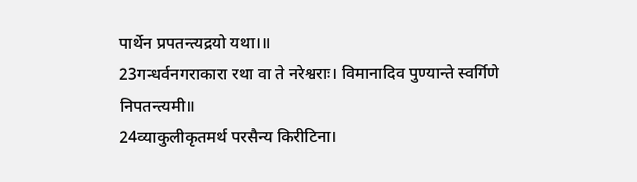पार्थेन प्रपतन्त्यद्रयो यथा।॥
23गन्धर्वनगराकारा रथा वा ते नरेश्वराः। विमानादिव पुण्यान्ते स्वर्गिणे निपतन्त्यमी॥
24व्याकुलीकृतमर्थ परसैन्य किरीटिना।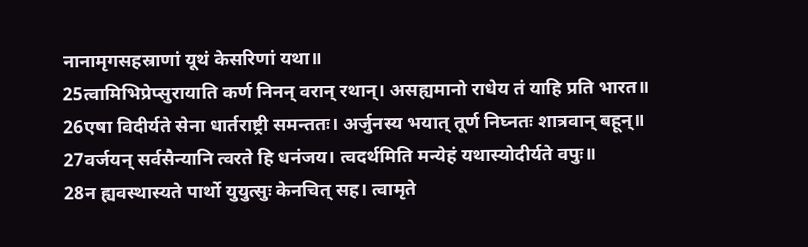नानामृगसहस्राणां यूथं केसरिणां यथा॥
25त्वामिभिप्रेप्सुरायाति कर्ण निनन् वरान् रथान्। असह्यमानो राधेय तं याहि प्रति भारत॥
26एषा विदीर्यते सेना धार्तराष्ट्री समन्ततः। अर्जुनस्य भयात् तूर्ण निघ्नतः शात्रवान् बहून्॥
27वर्जयन् सर्वसैन्यानि त्वरते हि धनंजय। त्वदर्थमिति मन्येहं यथास्योदीर्यते वपुः॥
28न ह्यवस्थास्यते पार्थो युयुत्सुः केनचित् सह। त्वामृते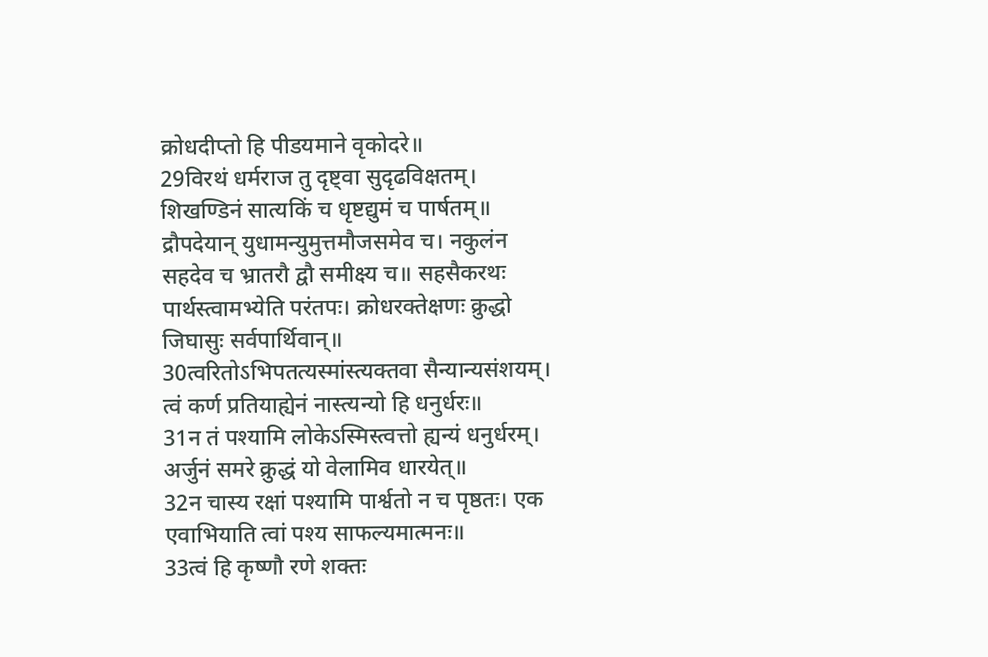क्रोधदीप्तो हि पीडयमाने वृकोदरे॥
29विरथं धर्मराज तु दृष्ट्वा सुदृढविक्षतम्। शिखण्डिनं सात्यकिं च धृष्टद्युमं च पार्षतम्॥ द्रौपदेयान् युधामन्युमुत्तमौजसमेव च। नकुलंन सहदेव च भ्रातरौ द्वौ समीक्ष्य च॥ सहसैकरथः पार्थस्त्वामभ्येति परंतपः। क्रोधरक्तेक्षणः क्रुद्धो जिघासुः सर्वपार्थिवान्॥
30त्वरितोऽभिपतत्यस्मांस्त्यक्तवा सैन्यान्यसंशयम्। त्वं कर्ण प्रतियाह्येनं नास्त्यन्यो हि धनुर्धरः॥
31न तं पश्यामि लोकेऽस्मिस्त्वत्तो ह्यन्यं धनुर्धरम्। अर्जुनं समरे क्रुद्धं यो वेलामिव धारयेत्॥
32न चास्य रक्षां पश्यामि पार्श्वतो न च पृष्ठतः। एक एवाभियाति त्वां पश्य साफल्यमात्मनः॥
33त्वं हि कृष्णौ रणे शक्तः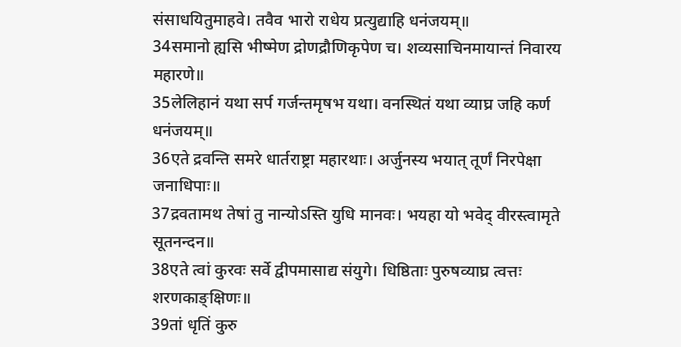संसाधयितुमाहवे। तवैव भारो राधेय प्रत्युद्याहि धनंजयम्॥
34समानो ह्यसि भीष्मेण द्रोणद्रौणिकृपेण च। शव्यसाचिनमायान्तं निवारय महारणे॥
35लेलिहानं यथा सर्प गर्जन्तमृषभ यथा। वनस्थितं यथा व्याघ्र जहि कर्ण धनंजयम्॥
36एते द्रवन्ति समरे धार्तराष्ट्रा महारथाः। अर्जुनस्य भयात् तूर्णं निरपेक्षा जनाधिपाः॥
37द्रवतामथ तेषां तु नान्योऽस्ति युधि मानवः। भयहा यो भवेद् वीरस्त्वामृते सूतनन्दन॥
38एते त्वां कुरवः सर्वे द्वीपमासाद्य संयुगे। धिष्ठिताः पुरुषव्याघ्र त्वत्तः शरणकाङ्क्षिणः॥
39तां धृतिं कुरु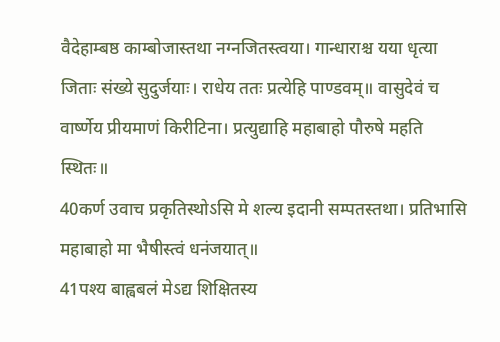वैदेहाम्बष्ठ काम्बोजास्तथा नग्नजितस्त्वया। गान्धाराश्च यया धृत्या जिताः संख्ये सुदुर्जयाः। राधेय ततः प्रत्येहि पाण्डवम्॥ वासुदेवं च वार्ष्णेय प्रीयमाणं किरीटिना। प्रत्युद्याहि महाबाहो पौरुषे महति स्थितः॥
40कर्ण उवाच प्रकृतिस्थोऽसि मे शल्य इदानी सम्पतस्तथा। प्रतिभासि महाबाहो मा भैषीस्त्वं धनंजयात्॥
41पश्य बाह्वबलं मेऽद्य शिक्षितस्य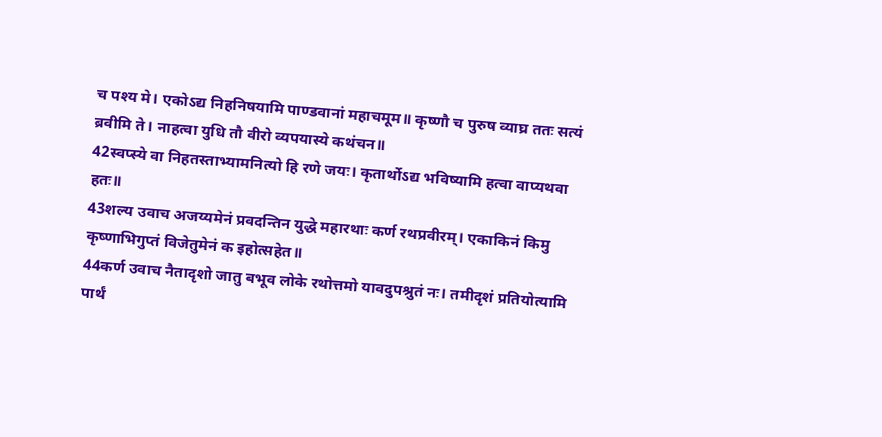च पश्य मे। एकोऽद्य निहनिषयामि पाण्डवानां महाचमूम॥ कृष्णौ च पुरुष व्याघ्र ततः सत्यं ब्रवीमि ते। नाहत्वा युधि तौ वीरो व्यपयास्ये कथंचन॥
42स्वप्स्ये वा निहतस्ताभ्यामनित्यो हि रणे जयः। कृतार्थोऽद्य भविष्यामि हत्वा वाप्यथवा हतः॥
43शल्य उवाच अजय्यमेनं प्रवदन्तिन युद्धे महारथाः कर्ण रथप्रवीरम्। एकाकिनं किमु कृष्णाभिगुप्तं विजेतुमेनं क इहोत्सहेत॥
44कर्ण उवाच नैतादृशो जातु बभूव लोके रथोत्तमो यावदुपश्रुतं नः। तमीदृशं प्रतियोत्यामि पार्थं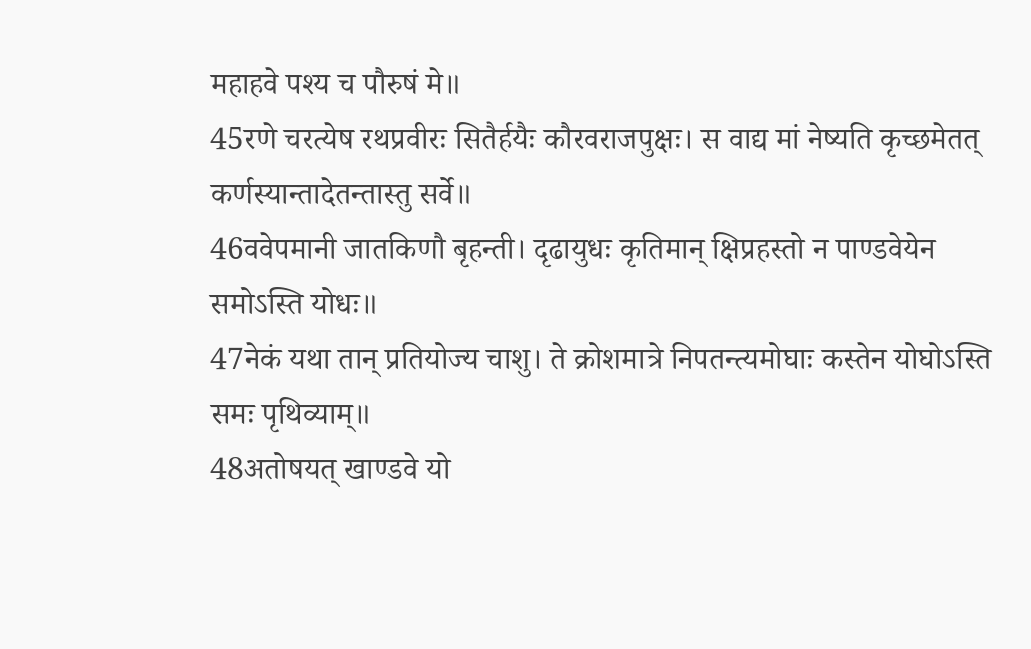महाहवे पश्य च पौरुषं मे॥
45रणे चरत्येष रथप्रवीरः सितैर्हयैः कौरवराजपुक्षः। स वाद्य मां नेष्यति कृच्छमेतत् कर्णस्यान्तादेतन्तास्तु सर्वे॥
46ववेपमानी जातकिणौ बृहन्ती। दृढायुधः कृतिमान् क्षिप्रहस्तो न पाण्डवेयेन समोऽस्ति योधः॥
47नेकं यथा तान् प्रतियोज्य चाशु। ते क्रोशमात्रे निपतन्त्यमोघाः कस्तेन योघोऽस्ति समः पृथिव्याम्॥
48अतोषयत् खाण्डवे यो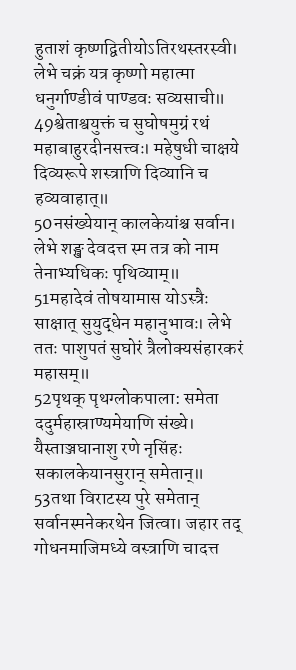हुताशं कृष्णद्वितीयोऽतिरथस्तरस्वी। लेभे चक्रं यत्र कृष्णो महात्मा धनुर्गाण्डीवं पाण्डवः सव्यसाची॥
49श्वेताश्वयुक्तं च सुघोषमुग्रं रथं महाबाहुरदीनसत्त्वः। महेषुधी चाक्षये दिव्यरूपे शस्त्राणि दिव्यानि च हव्यवाहात्॥
50नसंख्येयान् कालकेयांश्च सर्वान। लेभे शङ्ख देवदत्त स्म तत्र को नाम तेनाभ्यधिकः पृथिव्याम्॥
51महादेवं तोषयामास योऽस्त्रैः साक्षात् सुयुद्धेन महानुभावः। लेभे ततः पाशुपतं सुघोरं त्रैलोक्यसंहारकरं महासम्॥
52पृथक् पृथग्लोकपाला: समेता ददुर्महास्राण्यमेयाणि संख्ये। यैस्ताञ्जघानाशु रणे नृसिंहः सकालकेयानसुरान् समेतान्॥
53तथा विराटस्य पुरे समेतान् सर्वानस्मनेकरथेन जित्वा। जहार तद् गोधनमाजिमध्ये वस्त्राणि चादत्त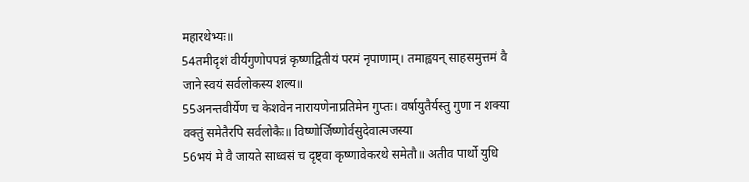महारथेभ्यः॥
54तमीदृशं वीर्यगुणोपपन्नं कृष्णद्वितीयं परमं नृपाणाम्। तमाह्वयन् साहसमुत्तमं वै जाने स्वयं सर्वलोकस्य शल्य॥
55अनन्तवीर्येण च केशवेन नारायणेनाप्रतिमेन गुप्तः। वर्षायुतैर्यस्तु गुणा न शक्या वक्तुं समेतैरपि सर्वलोकैः॥ विष्णोर्जिष्णोर्वसुदेवात्मजस्या
56भयं मे वै जायते साध्वसं च दृष्ट्वा कृष्णावेकरथे समेतौ॥ अतीव पार्थो युधि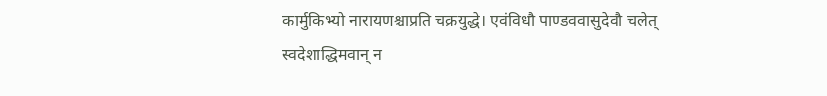कार्मुकिभ्यो नारायणश्चाप्रति चक्रयुद्धे। एवंविधौ पाण्डववासुदेवौ चलेत् स्वदेशाद्धिमवान् न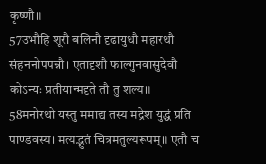कृष्णौ॥
57उभौहि शूरौ बलिनौ दृढायुधौ महारथौ संहननोपपन्नौ। एतादृशौ फाल्गुनवासुदेवौ कोऽन्यः प्रतीयान्मदृते तौ तु शल्य॥
58मनोरथो यस्तु ममाद्य तस्य मद्रेश युद्धं प्रति पाण्डवस्य। मत्यद्भुतं चित्रमतुल्यरूपम्॥ एतौ च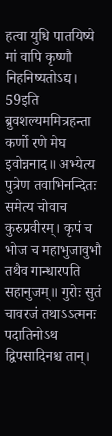हत्वा युधि पातयिष्ये मां वापि कृष्णौ निहनिष्यतोऽद्य।
59इति ब्रुवशल्यममित्रहन्ता कर्णो रणे मेघ इवोन्ननाद॥ अभ्येत्य पुत्रेण तवाभिनन्दितः समेत्य चोवाच कुरुप्रवीरम्। कृपं च भोज च महाभुजावुभौ तथैव गान्धारपति सहानुजम्॥ गुरोः सुतं चावरजं तथाऽऽत्मनः पदातिनोऽथ द्विपसादिनश्च तान्।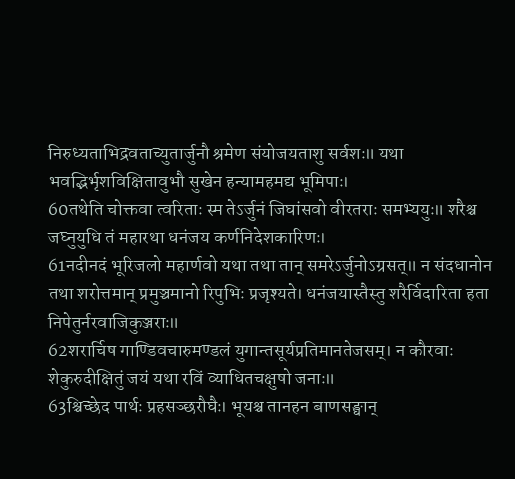निरुध्यताभिद्रवताच्युतार्जुनौ श्रमेण संयोजयताशु सर्वशः॥ यथा भवद्भिर्भृशविक्षितावुभौ सुखेन हन्यामहमद्य भूमिपाः।
60तथेति चोक्तवा त्वरिताः स्म तेऽर्जुनं जिघांसवो वीरतराः समभ्ययुः॥ शरैश्च जघ्नुयुधि तं महारथा धनंजय कर्णनिदेशकारिणः।
61नदीनदं भूरिजलो महार्णवो यथा तथा तान् समरेऽर्जुनोऽग्रसत्॥ न संदधानोन तथा शरोत्तमान् प्रमुञ्चमानो रिपुभिः प्रजृश्यते। धनंजयास्तैस्तु शरैर्विदारिता हता निपेतुर्नरवाजिकुञ्जराः॥
62शरार्चिष गाण्डिवचारुमण्डलं युगान्तसूर्यप्रतिमानतेजसम्। न कौरवाः शेकुरुदीक्षितुं जयं यथा रविं व्याधितचक्षुषो जनाः॥
63श्चिच्छेद पार्थः प्रहसञ्छरौघैः। भूयश्च तानहन बाणसङ्घान्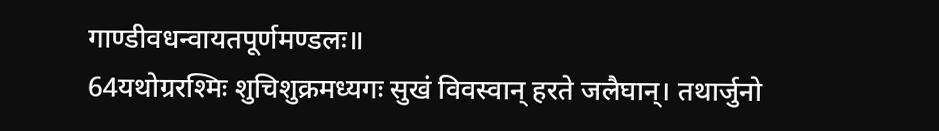गाण्डीवधन्वायतपूर्णमण्डलः॥
64यथोग्ररश्मिः शुचिशुक्रमध्यगः सुखं विवस्वान् हरते जलैघान्। तथार्जुनो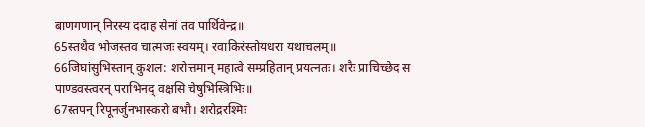बाणगणान् निरस्य ददाह सेनां तव पार्थिवेन्द्र॥
65स्तथैव भोजस्तव चात्मजः स्वयम्। रवाकिरंस्तोयधरा यथाचलम्॥
66जिघांसुभिस्तान् कुशल: शरोत्तमान् महात्वे सम्प्रहितान् प्रयत्नतः। शरैः प्राचिच्छेद स पाण्डवस्त्वरन् पराभिनद् वक्षसि चेषुभिस्त्रिभिः॥
67स्तपन् रिपूनर्जुनभास्करो बभौ। शरोद्ररश्मिः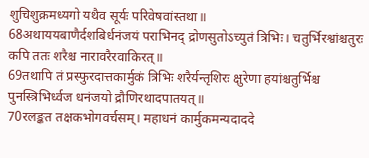शुचिशुक्रमध्यगो यथैव सूर्यः परिवेषवांस्तथा॥
68अथाययबाणैर्दशबिर्धनंजयं पराभिनद् द्रोणसुतोऽच्युतं त्रिभिः। चतुर्भिरश्वांश्चतुरः कपि ततः शरैश्च नारावरैरवाकिरत्॥
69तथापि तं प्रस्फुरदात्तकार्मुकं त्रिभिः शरैर्यन्तृशिरः क्षुरेणा हयांश्चतुर्भिश्च पुनस्त्रिभिर्ध्वज धनंजयो द्रौणिरथादपातयत्॥
70रलङ्कत तक्षकभोगवर्चसम्। महाधनं कार्मुकमन्यदाददे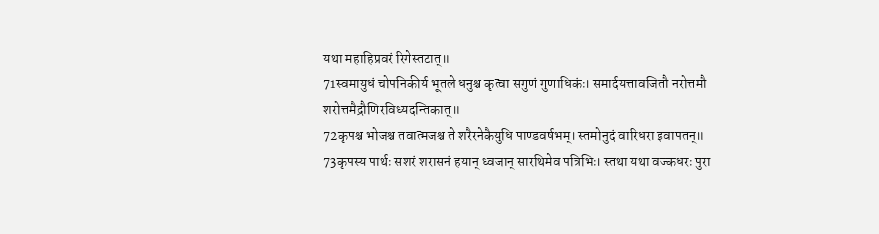यथा महाहिप्रवरं रिगेस्तटात्॥
71स्वमायुधं चोपनिकीर्य भूतले धनुश्च कृत्वा सगुणं गुणाधिकंः। समार्दयत्तावजितौ नरोत्तमौ शरोत्तमैद्रौणिरविध्यदन्तिकात्॥
72कृपश्च भोजश्च तवात्मजश्च ते शरैरनेकैयुधि पाण्डवर्षभम्। स्तमोनुदं वारिधरा इवापतन्॥
73कृपस्य पार्थः सशरं शरासनं हयान् ध्वजान् सारथिमेव पत्रिभिः। स्तथा यथा वज्कधरः पुरा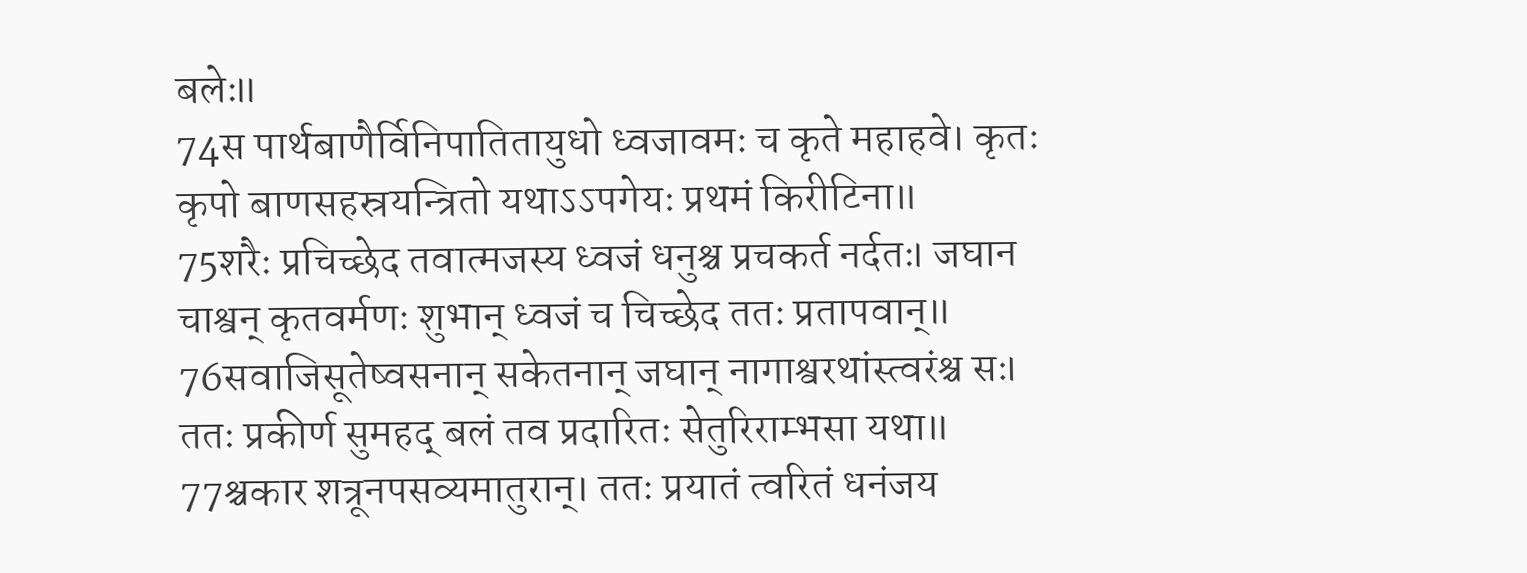बलेः॥
74स पार्थबाणैर्विनिपातितायुधो ध्वजावमः च कृते महाहवे। कृतः कृपो बाणसहस्रयन्त्रितो यथाऽऽपगेयः प्रथमं किरीटिना॥
75शरैः प्रचिच्छेद तवात्मजस्य ध्वजं धनुश्च प्रचकर्त नर्दतः। जघान चाश्वन् कृतवर्मणः शुभान् ध्वजं च चिच्छेद ततः प्रतापवान्॥
76सवाजिसूतेष्वसनान् सकेतनान् जघान् नागाश्वरथांस्त्वरंश्च सः। ततः प्रकीर्ण सुमहद् बलं तव प्रदारितः सेतुरिराम्भसा यथा॥
77श्चकार शत्रूनपसव्यमातुरान्। ततः प्रयातं त्वरितं धनंजय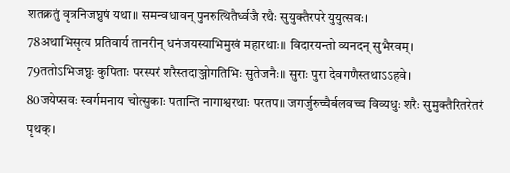शतक्रतुं वृत्रनिजघ्नुषं यथा॥ समन्वधावन् पुनरुत्थितैर्ध्वजै रथैः सुयुक्तैरपरे युयुत्सवः।
78अथाभिसृत्य प्रतिवार्य तानरीन् धनंजयस्याभिमुखं महारथाः॥ विदारयन्तो व्यनदन् सुभैरवम्।
79ततोऽभिजघ्नुः कुपिताः परस्परं शरैस्तदाञ्जोगतिभिः सुतेजनैः॥ सुराः पुरा देवगणैस्तथाऽऽहवे।
80जयेप्सवः स्वर्गमनाय चोत्सुकाः पतान्ति नागाश्वरथाः परतप॥ जगर्जुरुच्चैर्बलवच्च विव्यधुः शरैः सुमुक्तैरितरेतरं पृथक्।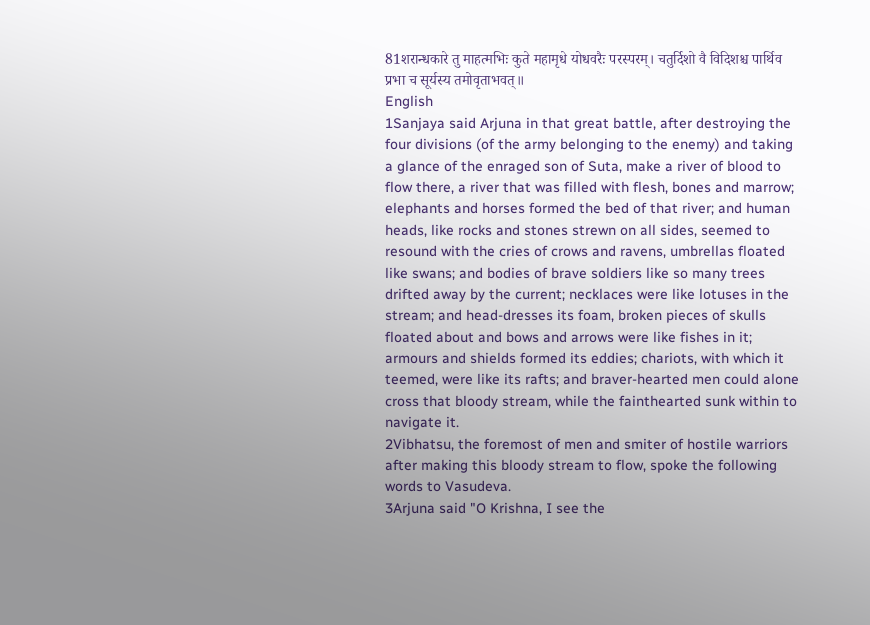81शरान्धकारे तु माहत्मभिः कुते महामृधे योधवरैः परस्परम्। चतुर्दिशो वै विदिशश्च पार्थिव प्रभा च सूर्यस्य तमोवृताभवत्॥
English
1Sanjaya said Arjuna in that great battle, after destroying the four divisions (of the army belonging to the enemy) and taking a glance of the enraged son of Suta, make a river of blood to flow there, a river that was filled with flesh, bones and marrow; elephants and horses formed the bed of that river; and human heads, like rocks and stones strewn on all sides, seemed to resound with the cries of crows and ravens, umbrellas floated like swans; and bodies of brave soldiers like so many trees drifted away by the current; necklaces were like lotuses in the stream; and head-dresses its foam, broken pieces of skulls floated about and bows and arrows were like fishes in it; armours and shields formed its eddies; chariots, with which it teemed, were like its rafts; and braver-hearted men could alone cross that bloody stream, while the fainthearted sunk within to navigate it.
2Vibhatsu, the foremost of men and smiter of hostile warriors after making this bloody stream to flow, spoke the following words to Vasudeva.
3Arjuna said "O Krishna, I see the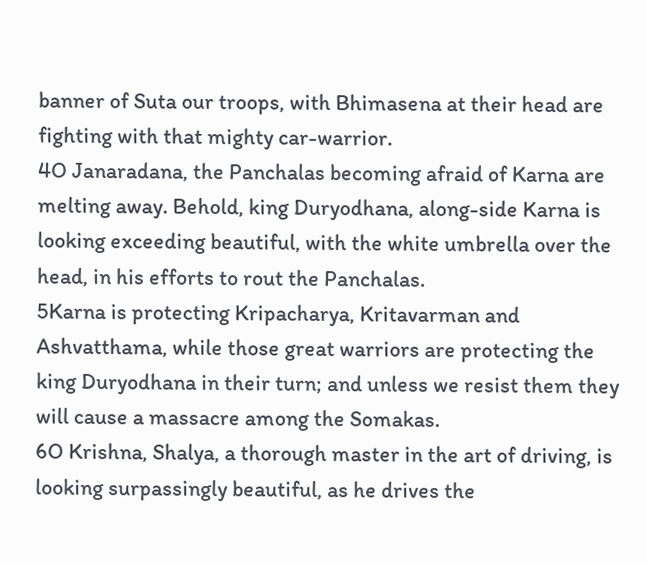banner of Suta our troops, with Bhimasena at their head are fighting with that mighty car-warrior.
4O Janaradana, the Panchalas becoming afraid of Karna are melting away. Behold, king Duryodhana, along-side Karna is looking exceeding beautiful, with the white umbrella over the head, in his efforts to rout the Panchalas.
5Karna is protecting Kripacharya, Kritavarman and Ashvatthama, while those great warriors are protecting the king Duryodhana in their turn; and unless we resist them they will cause a massacre among the Somakas.
6O Krishna, Shalya, a thorough master in the art of driving, is looking surpassingly beautiful, as he drives the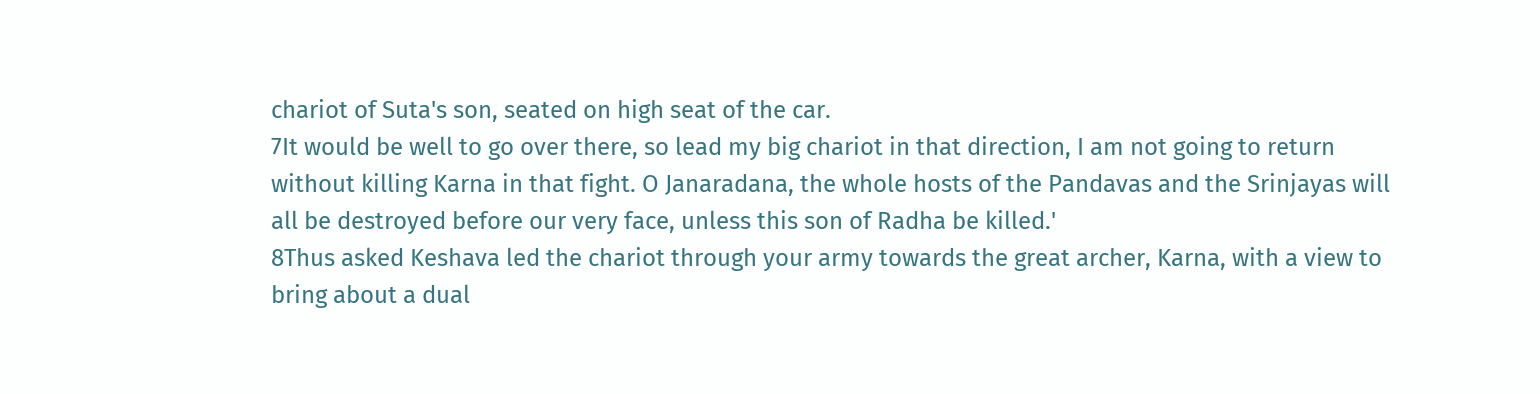chariot of Suta's son, seated on high seat of the car.
7It would be well to go over there, so lead my big chariot in that direction, I am not going to return without killing Karna in that fight. O Janaradana, the whole hosts of the Pandavas and the Srinjayas will all be destroyed before our very face, unless this son of Radha be killed.'
8Thus asked Keshava led the chariot through your army towards the great archer, Karna, with a view to bring about a dual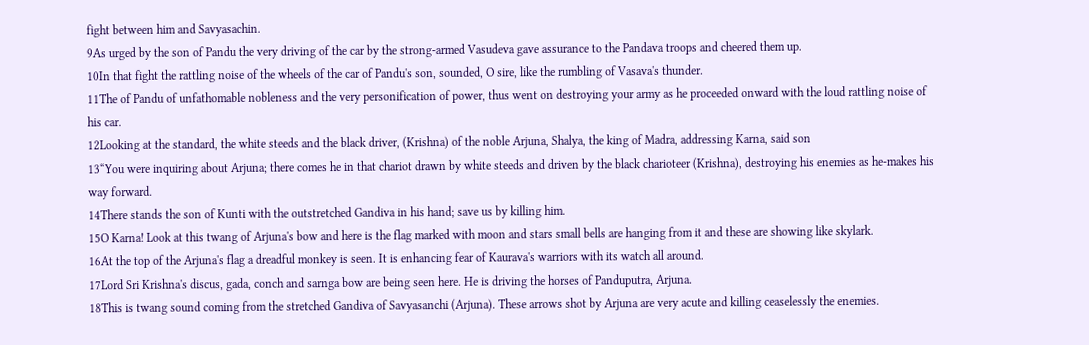fight between him and Savyasachin.
9As urged by the son of Pandu the very driving of the car by the strong-armed Vasudeva gave assurance to the Pandava troops and cheered them up.
10In that fight the rattling noise of the wheels of the car of Pandu's son, sounded, O sire, like the rumbling of Vasava's thunder.
11The of Pandu of unfathomable nobleness and the very personification of power, thus went on destroying your army as he proceeded onward with the loud rattling noise of his car.
12Looking at the standard, the white steeds and the black driver, (Krishna) of the noble Arjuna, Shalya, the king of Madra, addressing Karna, said son
13“You were inquiring about Arjuna; there comes he in that chariot drawn by white steeds and driven by the black charioteer (Krishna), destroying his enemies as he-makes his way forward.
14There stands the son of Kunti with the outstretched Gandiva in his hand; save us by killing him.
15O Karna! Look at this twang of Arjuna's bow and here is the flag marked with moon and stars small bells are hanging from it and these are showing like skylark.
16At the top of the Arjuna's flag a dreadful monkey is seen. It is enhancing fear of Kaurava's warriors with its watch all around.
17Lord Sri Krishna's discus, gada, conch and sarnga bow are being seen here. He is driving the horses of Panduputra, Arjuna.
18This is twang sound coming from the stretched Gandiva of Savyasanchi (Arjuna). These arrows shot by Arjuna are very acute and killing ceaselessly the enemies.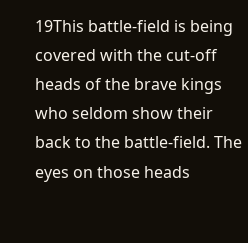19This battle-field is being covered with the cut-off heads of the brave kings who seldom show their back to the battle-field. The eyes on those heads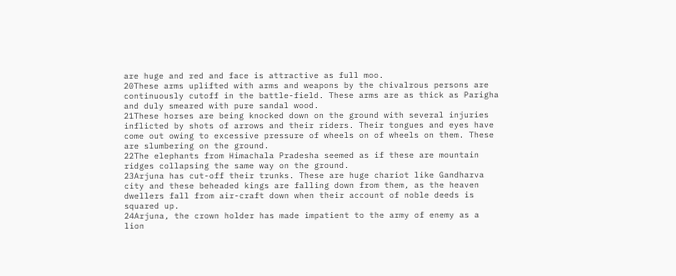are huge and red and face is attractive as full moo.
20These arms uplifted with arms and weapons by the chivalrous persons are continuously cutoff in the battle-field. These arms are as thick as Parigha and duly smeared with pure sandal wood.
21These horses are being knocked down on the ground with several injuries inflicted by shots of arrows and their riders. Their tongues and eyes have come out owing to excessive pressure of wheels on of wheels on them. These are slumbering on the ground.
22The elephants from Himachala Pradesha seemed as if these are mountain ridges collapsing the same way on the ground.
23Arjuna has cut-off their trunks. These are huge chariot like Gandharva city and these beheaded kings are falling down from them, as the heaven dwellers fall from air-craft down when their account of noble deeds is squared up.
24Arjuna, the crown holder has made impatient to the army of enemy as a lion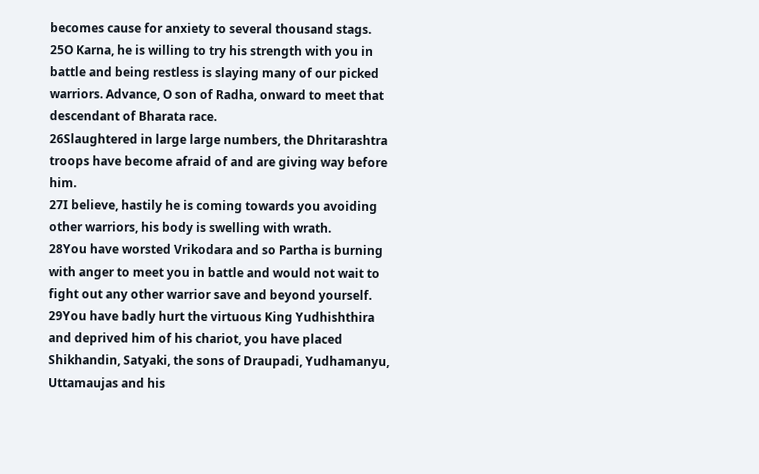becomes cause for anxiety to several thousand stags.
25O Karna, he is willing to try his strength with you in battle and being restless is slaying many of our picked warriors. Advance, O son of Radha, onward to meet that descendant of Bharata race.
26Slaughtered in large large numbers, the Dhritarashtra troops have become afraid of and are giving way before him.
27I believe, hastily he is coming towards you avoiding other warriors, his body is swelling with wrath.
28You have worsted Vrikodara and so Partha is burning with anger to meet you in battle and would not wait to fight out any other warrior save and beyond yourself.
29You have badly hurt the virtuous King Yudhishthira and deprived him of his chariot, you have placed Shikhandin, Satyaki, the sons of Draupadi, Yudhamanyu, Uttamaujas and his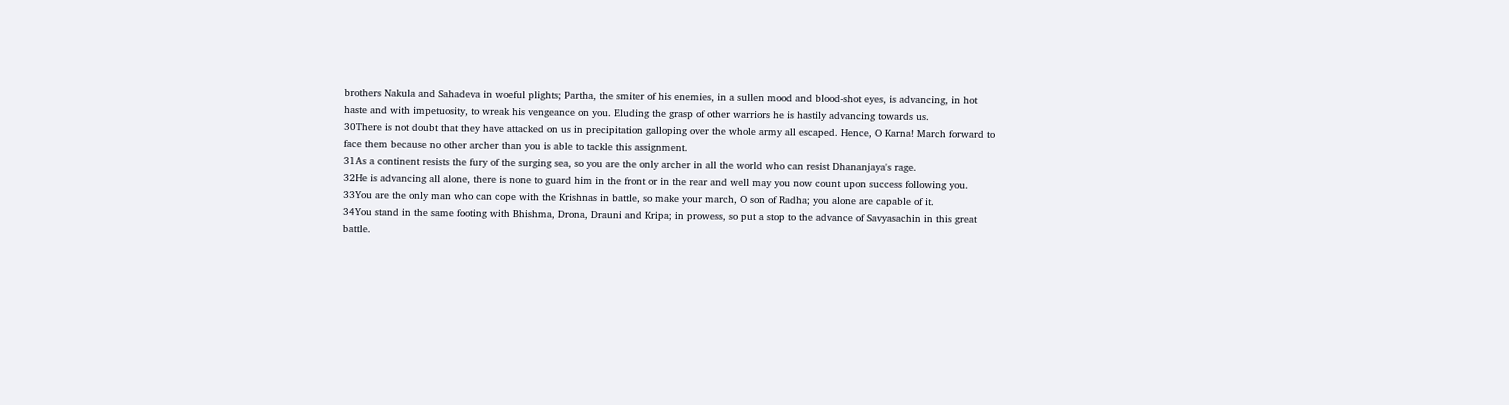brothers Nakula and Sahadeva in woeful plights; Partha, the smiter of his enemies, in a sullen mood and blood-shot eyes, is advancing, in hot haste and with impetuosity, to wreak his vengeance on you. Eluding the grasp of other warriors he is hastily advancing towards us.
30There is not doubt that they have attacked on us in precipitation galloping over the whole army all escaped. Hence, O Karna! March forward to face them because no other archer than you is able to tackle this assignment.
31As a continent resists the fury of the surging sea, so you are the only archer in all the world who can resist Dhananjaya's rage.
32He is advancing all alone, there is none to guard him in the front or in the rear and well may you now count upon success following you.
33You are the only man who can cope with the Krishnas in battle, so make your march, O son of Radha; you alone are capable of it.
34You stand in the same footing with Bhishma, Drona, Drauni and Kripa; in prowess, so put a stop to the advance of Savyasachin in this great battle.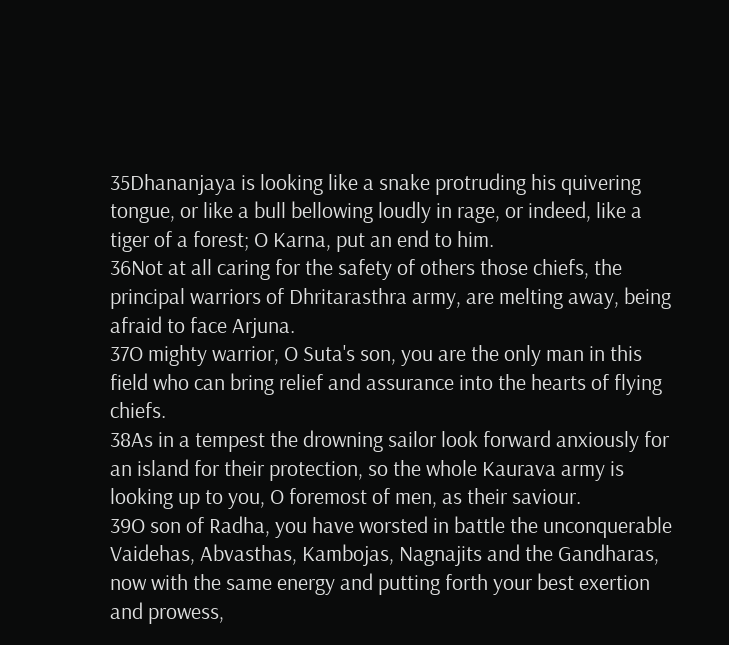35Dhananjaya is looking like a snake protruding his quivering tongue, or like a bull bellowing loudly in rage, or indeed, like a tiger of a forest; O Karna, put an end to him.
36Not at all caring for the safety of others those chiefs, the principal warriors of Dhritarasthra army, are melting away, being afraid to face Arjuna.
37O mighty warrior, O Suta's son, you are the only man in this field who can bring relief and assurance into the hearts of flying chiefs.
38As in a tempest the drowning sailor look forward anxiously for an island for their protection, so the whole Kaurava army is looking up to you, O foremost of men, as their saviour.
39O son of Radha, you have worsted in battle the unconquerable Vaidehas, Abvasthas, Kambojas, Nagnajits and the Gandharas, now with the same energy and putting forth your best exertion and prowess,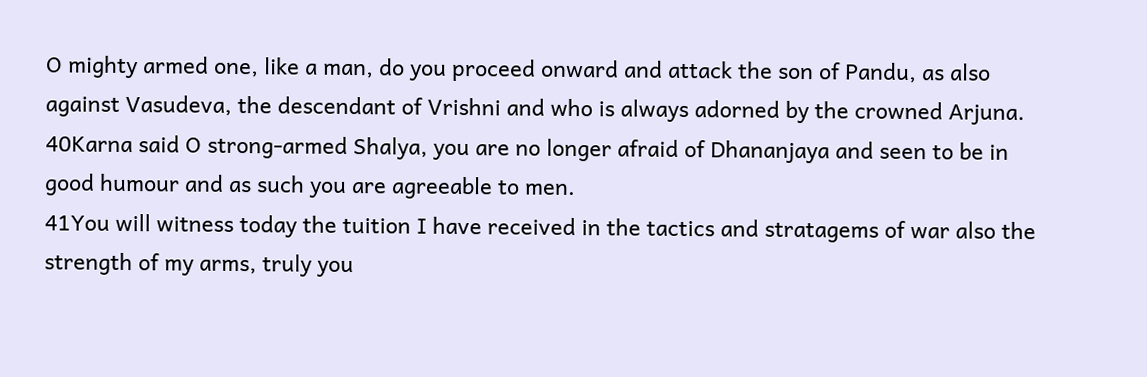O mighty armed one, like a man, do you proceed onward and attack the son of Pandu, as also against Vasudeva, the descendant of Vrishni and who is always adorned by the crowned Arjuna.
40Karna said O strong-armed Shalya, you are no longer afraid of Dhananjaya and seen to be in good humour and as such you are agreeable to men.
41You will witness today the tuition I have received in the tactics and stratagems of war also the strength of my arms, truly you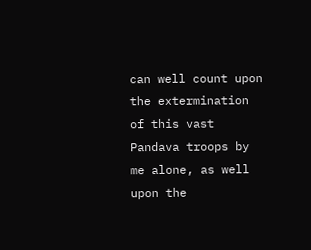can well count upon the extermination of this vast Pandava troops by me alone, as well upon the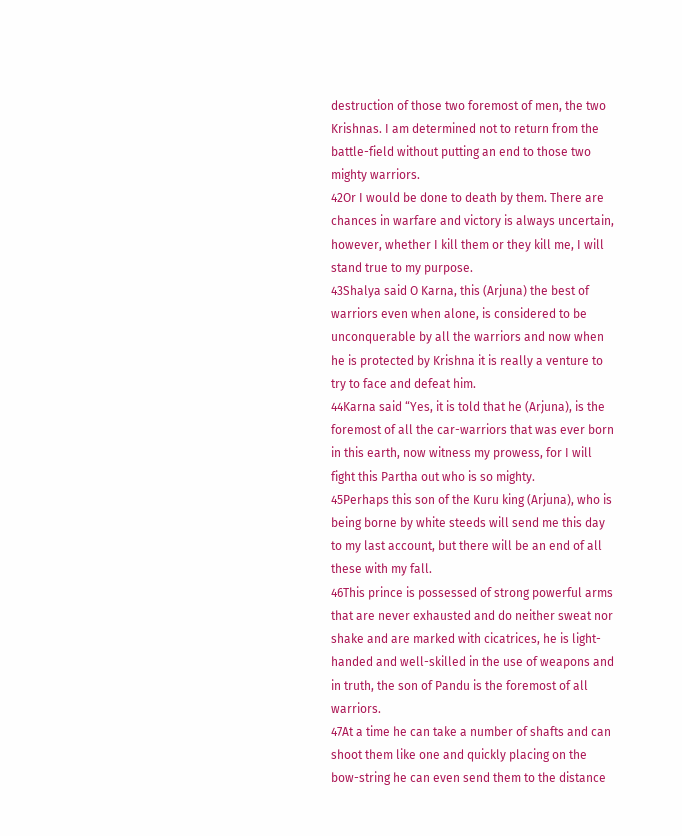destruction of those two foremost of men, the two Krishnas. I am determined not to return from the battle-field without putting an end to those two mighty warriors.
42Or I would be done to death by them. There are chances in warfare and victory is always uncertain, however, whether I kill them or they kill me, I will stand true to my purpose.
43Shalya said O Karna, this (Arjuna) the best of warriors even when alone, is considered to be unconquerable by all the warriors and now when he is protected by Krishna it is really a venture to try to face and defeat him.
44Karna said “Yes, it is told that he (Arjuna), is the foremost of all the car-warriors that was ever born in this earth, now witness my prowess, for I will fight this Partha out who is so mighty.
45Perhaps this son of the Kuru king (Arjuna), who is being borne by white steeds will send me this day to my last account, but there will be an end of all these with my fall.
46This prince is possessed of strong powerful arms that are never exhausted and do neither sweat nor shake and are marked with cicatrices, he is light-handed and well-skilled in the use of weapons and in truth, the son of Pandu is the foremost of all warriors.
47At a time he can take a number of shafts and can shoot them like one and quickly placing on the bow-string he can even send them to the distance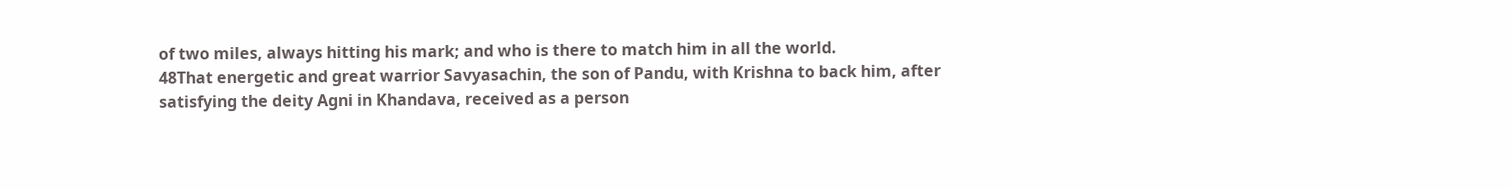of two miles, always hitting his mark; and who is there to match him in all the world.
48That energetic and great warrior Savyasachin, the son of Pandu, with Krishna to back him, after satisfying the deity Agni in Khandava, received as a person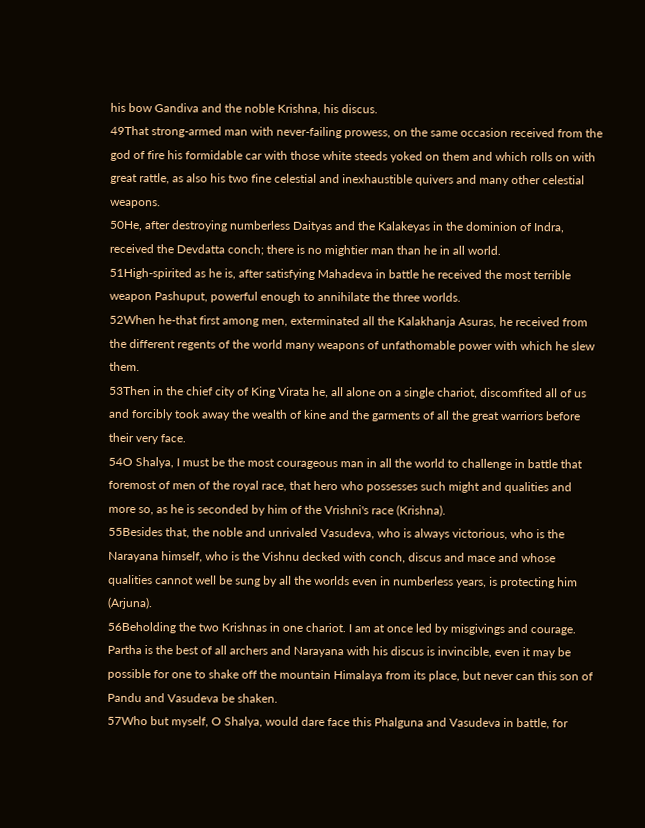his bow Gandiva and the noble Krishna, his discus.
49That strong-armed man with never-failing prowess, on the same occasion received from the god of fire his formidable car with those white steeds yoked on them and which rolls on with great rattle, as also his two fine celestial and inexhaustible quivers and many other celestial weapons.
50He, after destroying numberless Daityas and the Kalakeyas in the dominion of Indra, received the Devdatta conch; there is no mightier man than he in all world.
51High-spirited as he is, after satisfying Mahadeva in battle he received the most terrible weapon Pashuput, powerful enough to annihilate the three worlds.
52When he-that first among men, exterminated all the Kalakhanja Asuras, he received from the different regents of the world many weapons of unfathomable power with which he slew them.
53Then in the chief city of King Virata he, all alone on a single chariot, discomfited all of us and forcibly took away the wealth of kine and the garments of all the great warriors before their very face.
54O Shalya, I must be the most courageous man in all the world to challenge in battle that foremost of men of the royal race, that hero who possesses such might and qualities and more so, as he is seconded by him of the Vrishni's race (Krishna).
55Besides that, the noble and unrivaled Vasudeva, who is always victorious, who is the Narayana himself, who is the Vishnu decked with conch, discus and mace and whose qualities cannot well be sung by all the worlds even in numberless years, is protecting him (Arjuna).
56Beholding the two Krishnas in one chariot. I am at once led by misgivings and courage. Partha is the best of all archers and Narayana with his discus is invincible, even it may be possible for one to shake off the mountain Himalaya from its place, but never can this son of Pandu and Vasudeva be shaken.
57Who but myself, O Shalya, would dare face this Phalguna and Vasudeva in battle, for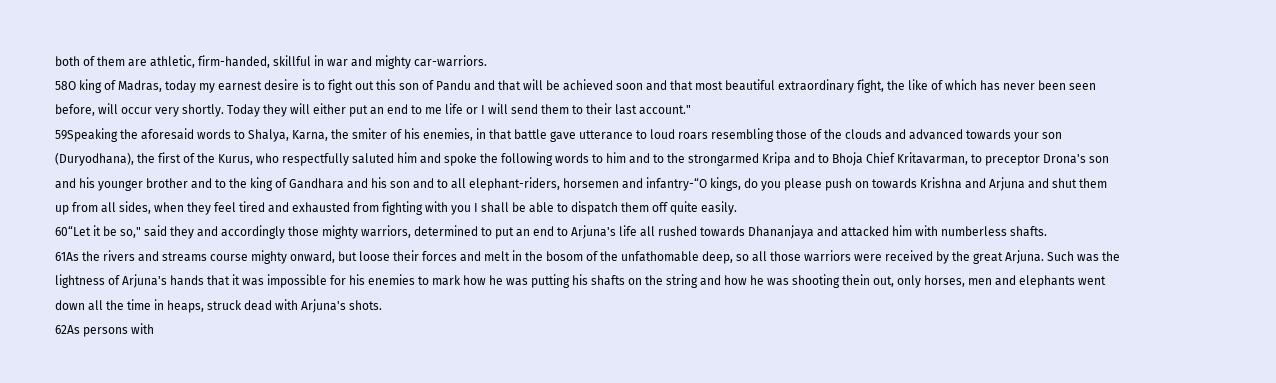both of them are athletic, firm-handed, skillful in war and mighty car-warriors.
58O king of Madras, today my earnest desire is to fight out this son of Pandu and that will be achieved soon and that most beautiful extraordinary fight, the like of which has never been seen before, will occur very shortly. Today they will either put an end to me life or I will send them to their last account."
59Speaking the aforesaid words to Shalya, Karna, the smiter of his enemies, in that battle gave utterance to loud roars resembling those of the clouds and advanced towards your son (Duryodhana), the first of the Kurus, who respectfully saluted him and spoke the following words to him and to the strongarmed Kripa and to Bhoja Chief Kritavarman, to preceptor Drona's son and his younger brother and to the king of Gandhara and his son and to all elephant-riders, horsemen and infantry-“O kings, do you please push on towards Krishna and Arjuna and shut them up from all sides, when they feel tired and exhausted from fighting with you I shall be able to dispatch them off quite easily.
60“Let it be so," said they and accordingly those mighty warriors, determined to put an end to Arjuna's life all rushed towards Dhananjaya and attacked him with numberless shafts.
61As the rivers and streams course mighty onward, but loose their forces and melt in the bosom of the unfathomable deep, so all those warriors were received by the great Arjuna. Such was the lightness of Arjuna's hands that it was impossible for his enemies to mark how he was putting his shafts on the string and how he was shooting thein out, only horses, men and elephants went down all the time in heaps, struck dead with Arjuna's shots.
62As persons with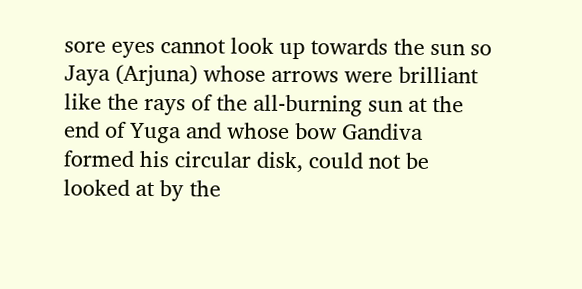sore eyes cannot look up towards the sun so Jaya (Arjuna) whose arrows were brilliant like the rays of the all-burning sun at the end of Yuga and whose bow Gandiva formed his circular disk, could not be looked at by the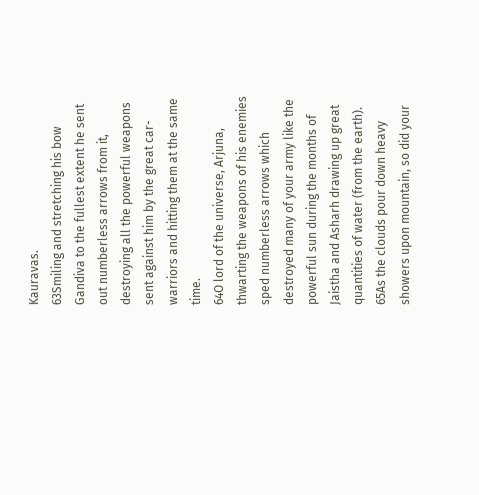Kauravas.
63Smiling and stretching his bow Gandiva to the fullest extent he sent out numberless arrows from it, destroying all the powerful weapons sent against him by the great car-warriors and hitting them at the same time.
64O lord of the universe, Arjuna, thwarting the weapons of his enemies sped numberless arrows which destroyed many of your army like the powerful sun during the months of Jaistha and Asharh drawing up great quantities of water (from the earth).
65As the clouds pour down heavy showers upon mountain, so did your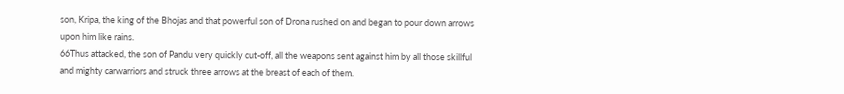son, Kripa, the king of the Bhojas and that powerful son of Drona rushed on and began to pour down arrows upon him like rains.
66Thus attacked, the son of Pandu very quickly cut-off, all the weapons sent against him by all those skillful and mighty carwarriors and struck three arrows at the breast of each of them.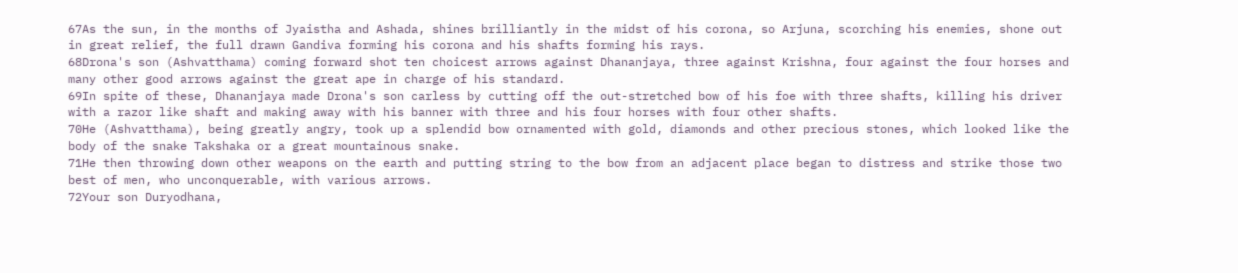67As the sun, in the months of Jyaistha and Ashada, shines brilliantly in the midst of his corona, so Arjuna, scorching his enemies, shone out in great relief, the full drawn Gandiva forming his corona and his shafts forming his rays.
68Drona's son (Ashvatthama) coming forward shot ten choicest arrows against Dhananjaya, three against Krishna, four against the four horses and many other good arrows against the great ape in charge of his standard.
69In spite of these, Dhananjaya made Drona's son carless by cutting off the out-stretched bow of his foe with three shafts, killing his driver with a razor like shaft and making away with his banner with three and his four horses with four other shafts.
70He (Ashvatthama), being greatly angry, took up a splendid bow ornamented with gold, diamonds and other precious stones, which looked like the body of the snake Takshaka or a great mountainous snake.
71He then throwing down other weapons on the earth and putting string to the bow from an adjacent place began to distress and strike those two best of men, who unconquerable, with various arrows.
72Your son Duryodhana,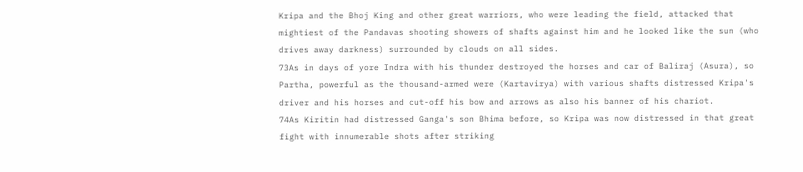Kripa and the Bhoj King and other great warriors, who were leading the field, attacked that mightiest of the Pandavas shooting showers of shafts against him and he looked like the sun (who drives away darkness) surrounded by clouds on all sides.
73As in days of yore Indra with his thunder destroyed the horses and car of Baliraj (Asura), so Partha, powerful as the thousand-armed were (Kartavirya) with various shafts distressed Kripa's driver and his horses and cut-off his bow and arrows as also his banner of his chariot.
74As Kiritin had distressed Ganga's son Bhima before, so Kripa was now distressed in that great fight with innumerable shots after striking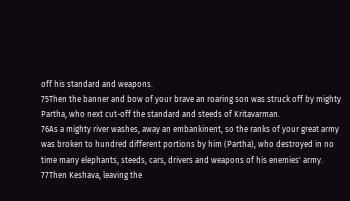off his standard and weapons.
75Then the banner and bow of your brave an roaring son was struck off by mighty Partha, who next cut-off the standard and steeds of Kritavarman.
76As a mighty river washes, away an embankinent, so the ranks of your great army was broken to hundred different portions by him (Partha), who destroyed in no time many elephants, steeds, cars, drivers and weapons of his enemies' army.
77Then Keshava, leaving the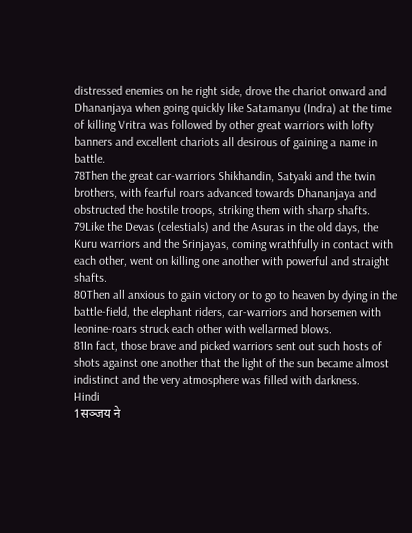distressed enemies on he right side, drove the chariot onward and Dhananjaya when going quickly like Satamanyu (Indra) at the time of killing Vritra was followed by other great warriors with lofty banners and excellent chariots all desirous of gaining a name in battle.
78Then the great car-warriors Shikhandin, Satyaki and the twin brothers, with fearful roars advanced towards Dhananjaya and obstructed the hostile troops, striking them with sharp shafts.
79Like the Devas (celestials) and the Asuras in the old days, the Kuru warriors and the Srinjayas, coming wrathfully in contact with each other, went on killing one another with powerful and straight shafts.
80Then all anxious to gain victory or to go to heaven by dying in the battle-field, the elephant riders, car-warriors and horsemen with leonine-roars struck each other with wellarmed blows.
81In fact, those brave and picked warriors sent out such hosts of shots against one another that the light of the sun became almost indistinct and the very atmosphere was filled with darkness.
Hindi
1सञ्जय ने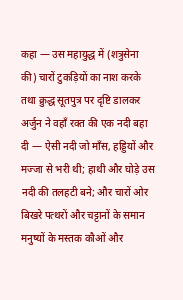कहा — उस महायुद्ध में (शत्रुसेना की) चारों टुकड़ियों का नाश करके तथा क्रुद्ध सूतपुत्र पर दृष्टि डालकर अर्जुन ने वहाँ रक्त की एक नदी बहा दी — ऐसी नदी जो माँस, हड्डियों और मज्जा से भरी थी; हाथी और घोड़े उस नदी की तलहटी बने; और चारों ओर बिखरे पत्थरों और चट्टानों के समान मनुष्यों के मस्तक कौओं और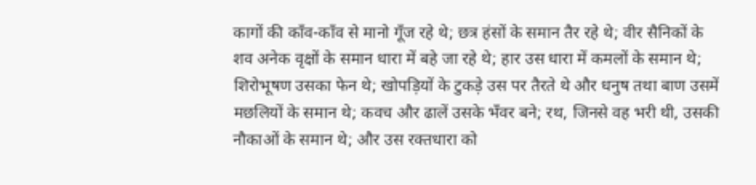कागों की काँव-काँव से मानो गूँज रहे थे; छत्र हंसों के समान तैर रहे थे; वीर सैनिकों के शव अनेक वृक्षों के समान धारा में बहे जा रहे थे; हार उस धारा में कमलों के समान थे; शिरोभूषण उसका फेन थे; खोपड़ियों के टुकड़े उस पर तैरते थे और धनुष तथा बाण उसमें मछलियों के समान थे; कवच और ढालें उसके भँवर बने; रथ, जिनसे वह भरी थी, उसकी नौकाओं के समान थे; और उस रक्तधारा को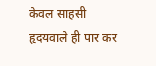केवल साहसी हृदयवाले ही पार कर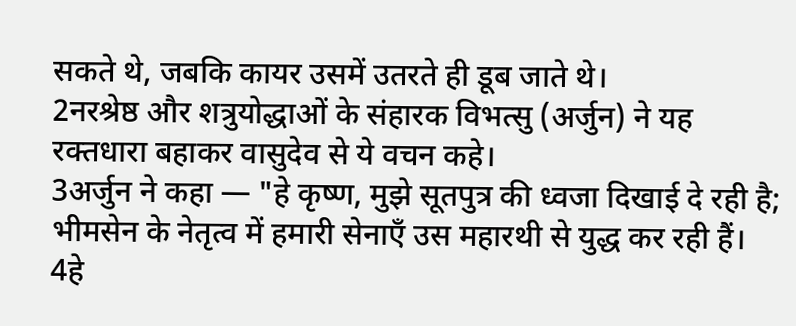सकते थे, जबकि कायर उसमें उतरते ही डूब जाते थे।
2नरश्रेष्ठ और शत्रुयोद्धाओं के संहारक विभत्सु (अर्जुन) ने यह रक्तधारा बहाकर वासुदेव से ये वचन कहे।
3अर्जुन ने कहा — "हे कृष्ण, मुझे सूतपुत्र की ध्वजा दिखाई दे रही है; भीमसेन के नेतृत्व में हमारी सेनाएँ उस महारथी से युद्ध कर रही हैं।
4हे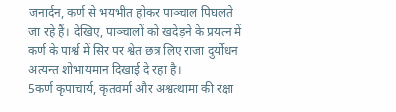जनार्दन, कर्ण से भयभीत होकर पाञ्चाल पिघलते जा रहे हैं। देखिए, पाञ्चालों को खदेड़ने के प्रयत्न में कर्ण के पार्श्व में सिर पर श्वेत छत्र लिए राजा दुर्योधन अत्यन्त शोभायमान दिखाई दे रहा है।
5कर्ण कृपाचार्य, कृतवर्मा और अश्वत्थामा की रक्षा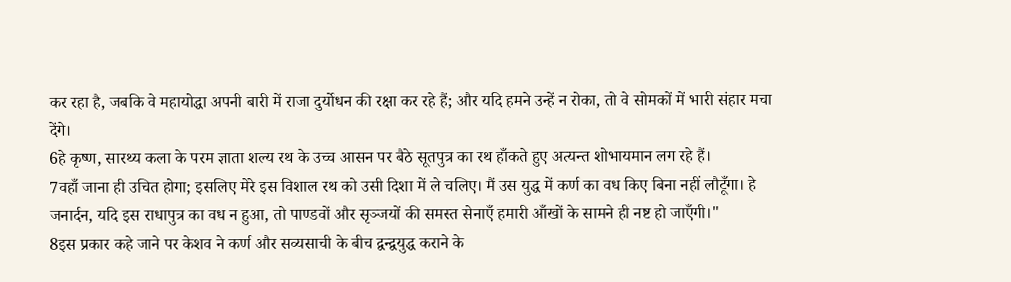कर रहा है, जबकि वे महायोद्धा अपनी बारी में राजा दुर्योधन की रक्षा कर रहे हैं; और यदि हमने उन्हें न रोका, तो वे सोमकों में भारी संहार मचा देंगे।
6हे कृष्ण, सारथ्य कला के परम ज्ञाता शल्य रथ के उच्च आसन पर बैठे सूतपुत्र का रथ हाँकते हुए अत्यन्त शोभायमान लग रहे हैं।
7वहाँ जाना ही उचित होगा; इसलिए मेरे इस विशाल रथ को उसी दिशा में ले चलिए। मैं उस युद्ध में कर्ण का वध किए बिना नहीं लौटूँगा। हे जनार्दन, यदि इस राधापुत्र का वध न हुआ, तो पाण्डवों और सृञ्जयों की समस्त सेनाएँ हमारी आँखों के सामने ही नष्ट हो जाएँगी।"
8इस प्रकार कहे जाने पर केशव ने कर्ण और सव्यसाची के बीच द्वन्द्वयुद्ध कराने के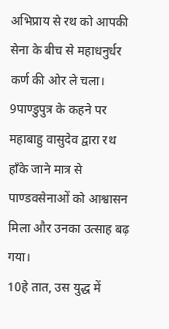अभिप्राय से रथ को आपकी सेना के बीच से महाधनुर्धर कर्ण की ओर ले चला।
9पाण्डुपुत्र के कहने पर महाबाहु वासुदेव द्वारा रथ हाँके जाने मात्र से पाण्डवसेनाओं को आश्वासन मिला और उनका उत्साह बढ़ गया।
10हे तात, उस युद्ध में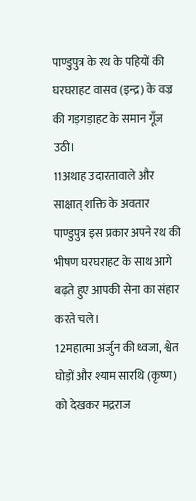पाण्डुपुत्र के रथ के पहियों की घरघराहट वासव (इन्द्र) के वज्र की गड़गड़ाहट के समान गूँज उठी।
11अथाह उदारतावाले और साक्षात् शक्ति के अवतार पाण्डुपुत्र इस प्रकार अपने रथ की भीषण घरघराहट के साथ आगे बढ़ते हुए आपकी सेना का संहार करते चले।
12महात्मा अर्जुन की ध्वजा, श्वेत घोड़ों और श्याम सारथि (कृष्ण) को देखकर मद्रराज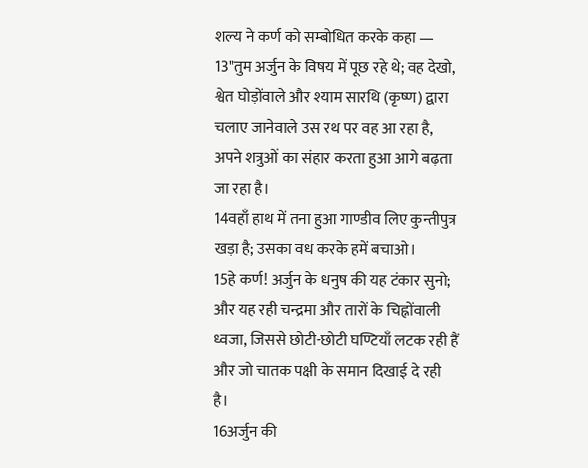शल्य ने कर्ण को सम्बोधित करके कहा —
13"तुम अर्जुन के विषय में पूछ रहे थे; वह देखो, श्वेत घोड़ोंवाले और श्याम सारथि (कृष्ण) द्वारा चलाए जानेवाले उस रथ पर वह आ रहा है, अपने शत्रुओं का संहार करता हुआ आगे बढ़ता जा रहा है।
14वहाँ हाथ में तना हुआ गाण्डीव लिए कुन्तीपुत्र खड़ा है; उसका वध करके हमें बचाओ।
15हे कर्ण! अर्जुन के धनुष की यह टंकार सुनो; और यह रही चन्द्रमा और तारों के चिह्नोंवाली ध्वजा, जिससे छोटी-छोटी घण्टियाँ लटक रही हैं और जो चातक पक्षी के समान दिखाई दे रही है।
16अर्जुन की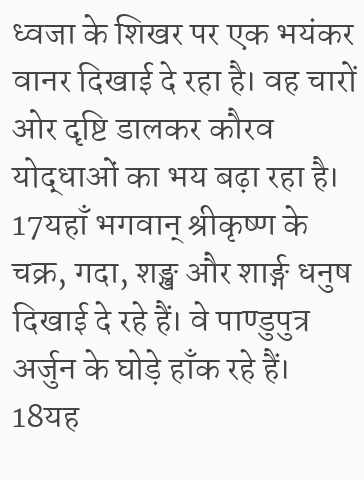ध्वजा के शिखर पर एक भयंकर वानर दिखाई दे रहा है। वह चारों ओर दृष्टि डालकर कौरव योद्धाओं का भय बढ़ा रहा है।
17यहाँ भगवान् श्रीकृष्ण के चक्र, गदा, शङ्ख और शार्ङ्ग धनुष दिखाई दे रहे हैं। वे पाण्डुपुत्र अर्जुन के घोड़े हाँक रहे हैं।
18यह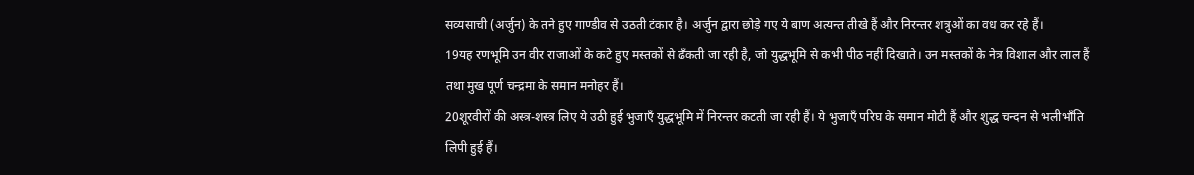सव्यसाची (अर्जुन) के तने हुए गाण्डीव से उठती टंकार है। अर्जुन द्वारा छोड़े गए ये बाण अत्यन्त तीखे हैं और निरन्तर शत्रुओं का वध कर रहे हैं।
19यह रणभूमि उन वीर राजाओं के कटे हुए मस्तकों से ढँकती जा रही है, जो युद्धभूमि से कभी पीठ नहीं दिखाते। उन मस्तकों के नेत्र विशाल और लाल हैं तथा मुख पूर्ण चन्द्रमा के समान मनोहर हैं।
20शूरवीरों की अस्त्र-शस्त्र लिए ये उठी हुई भुजाएँ युद्धभूमि में निरन्तर कटती जा रही हैं। ये भुजाएँ परिघ के समान मोटी हैं और शुद्ध चन्दन से भलीभाँति लिपी हुई हैं।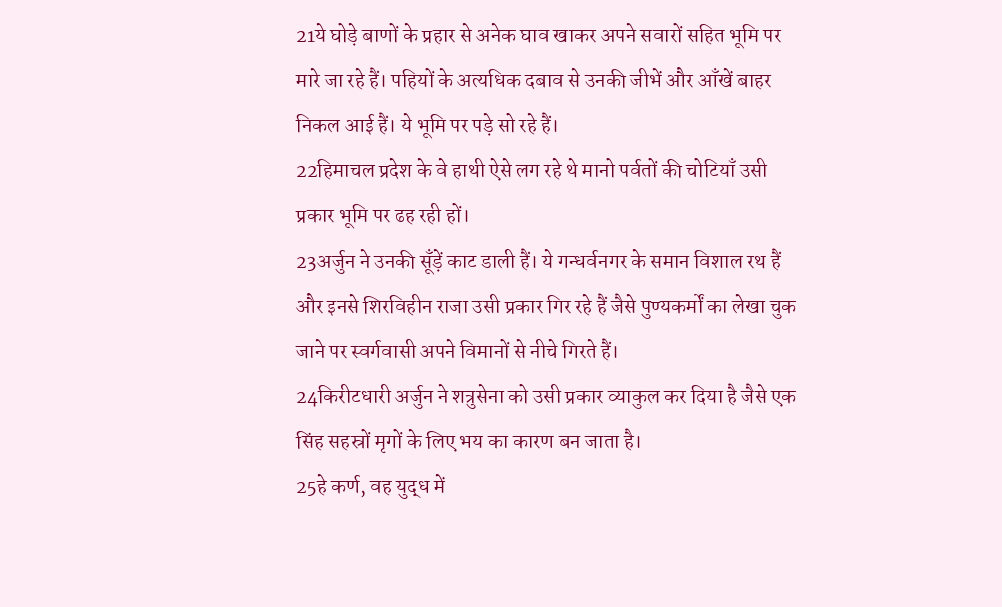21ये घोड़े बाणों के प्रहार से अनेक घाव खाकर अपने सवारों सहित भूमि पर मारे जा रहे हैं। पहियों के अत्यधिक दबाव से उनकी जीभें और आँखें बाहर निकल आई हैं। ये भूमि पर पड़े सो रहे हैं।
22हिमाचल प्रदेश के वे हाथी ऐसे लग रहे थे मानो पर्वतों की चोटियाँ उसी प्रकार भूमि पर ढह रही हों।
23अर्जुन ने उनकी सूँड़ें काट डाली हैं। ये गन्धर्वनगर के समान विशाल रथ हैं और इनसे शिरविहीन राजा उसी प्रकार गिर रहे हैं जैसे पुण्यकर्मों का लेखा चुक जाने पर स्वर्गवासी अपने विमानों से नीचे गिरते हैं।
24किरीटधारी अर्जुन ने शत्रुसेना को उसी प्रकार व्याकुल कर दिया है जैसे एक सिंह सहस्रों मृगों के लिए भय का कारण बन जाता है।
25हे कर्ण, वह युद्ध में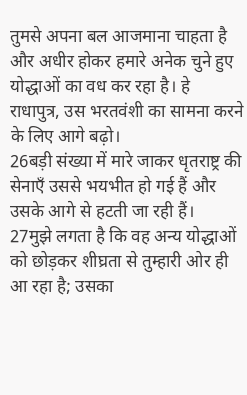तुमसे अपना बल आजमाना चाहता है और अधीर होकर हमारे अनेक चुने हुए योद्धाओं का वध कर रहा है। हे राधापुत्र, उस भरतवंशी का सामना करने के लिए आगे बढ़ो।
26बड़ी संख्या में मारे जाकर धृतराष्ट्र की सेनाएँ उससे भयभीत हो गई हैं और उसके आगे से हटती जा रही हैं।
27मुझे लगता है कि वह अन्य योद्धाओं को छोड़कर शीघ्रता से तुम्हारी ओर ही आ रहा है; उसका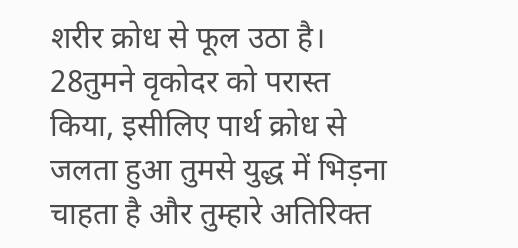शरीर क्रोध से फूल उठा है।
28तुमने वृकोदर को परास्त किया, इसीलिए पार्थ क्रोध से जलता हुआ तुमसे युद्ध में भिड़ना चाहता है और तुम्हारे अतिरिक्त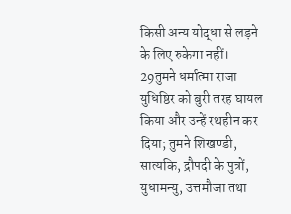किसी अन्य योद्धा से लड़ने के लिए रुकेगा नहीं।
29तुमने धर्मात्मा राजा युधिष्ठिर को बुरी तरह घायल किया और उन्हें रथहीन कर दिया; तुमने शिखण्डी, सात्यकि, द्रौपदी के पुत्रों, युधामन्यु, उत्तमौजा तथा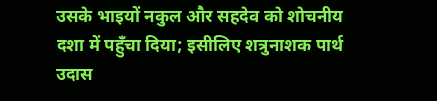उसके भाइयों नकुल और सहदेव को शोचनीय दशा में पहुँचा दिया; इसीलिए शत्रुनाशक पार्थ उदास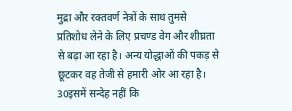मुद्रा और रक्तवर्ण नेत्रों के साथ तुमसे प्रतिशोध लेने के लिए प्रचण्ड वेग और शीघ्रता से बढ़ा आ रहा है। अन्य योद्धाओं की पकड़ से छूटकर वह तेजी से हमारी ओर आ रहा है।
30इसमें सन्देह नहीं कि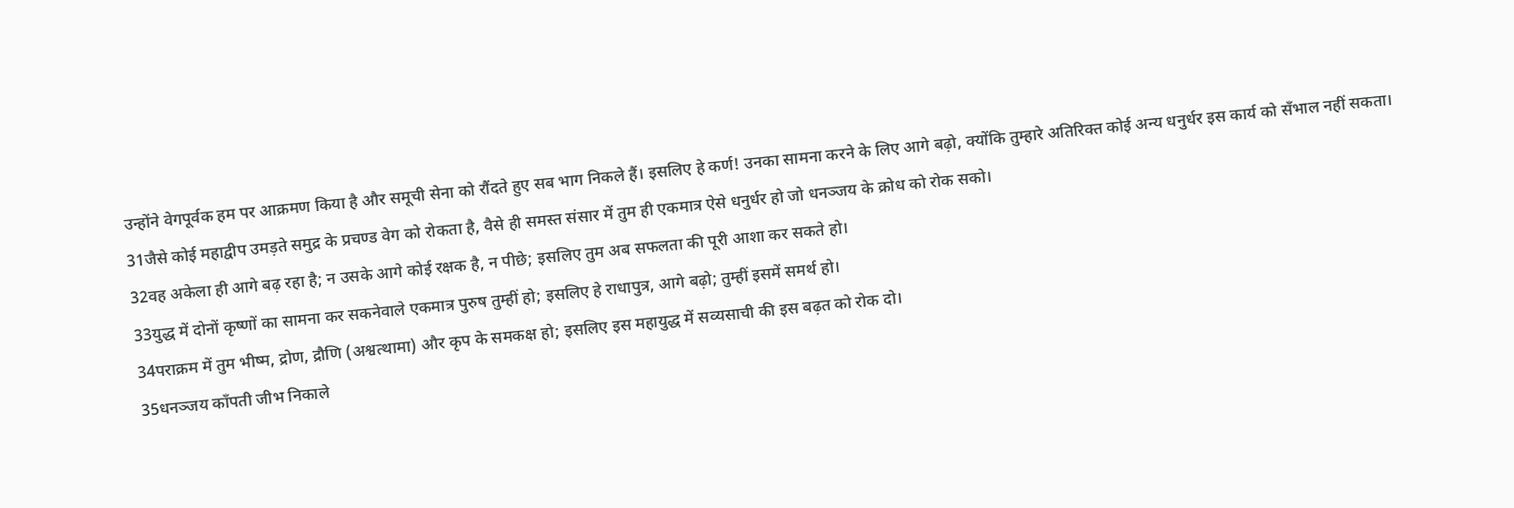उन्होंने वेगपूर्वक हम पर आक्रमण किया है और समूची सेना को रौंदते हुए सब भाग निकले हैं। इसलिए हे कर्ण! उनका सामना करने के लिए आगे बढ़ो, क्योंकि तुम्हारे अतिरिक्त कोई अन्य धनुर्धर इस कार्य को सँभाल नहीं सकता।
31जैसे कोई महाद्वीप उमड़ते समुद्र के प्रचण्ड वेग को रोकता है, वैसे ही समस्त संसार में तुम ही एकमात्र ऐसे धनुर्धर हो जो धनञ्जय के क्रोध को रोक सको।
32वह अकेला ही आगे बढ़ रहा है; न उसके आगे कोई रक्षक है, न पीछे; इसलिए तुम अब सफलता की पूरी आशा कर सकते हो।
33युद्ध में दोनों कृष्णों का सामना कर सकनेवाले एकमात्र पुरुष तुम्हीं हो; इसलिए हे राधापुत्र, आगे बढ़ो; तुम्हीं इसमें समर्थ हो।
34पराक्रम में तुम भीष्म, द्रोण, द्रौणि (अश्वत्थामा) और कृप के समकक्ष हो; इसलिए इस महायुद्ध में सव्यसाची की इस बढ़त को रोक दो।
35धनञ्जय काँपती जीभ निकाले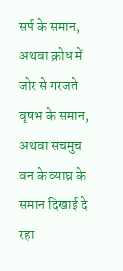सर्प के समान, अथवा क्रोध में जोर से गरजते वृषभ के समान, अथवा सचमुच वन के व्याघ्र के समान दिखाई दे रहा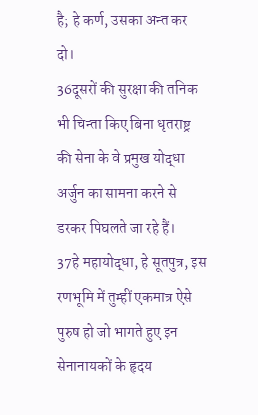है; हे कर्ण, उसका अन्त कर दो।
36दूसरों की सुरक्षा की तनिक भी चिन्ता किए बिना धृतराष्ट्र की सेना के वे प्रमुख योद्धा अर्जुन का सामना करने से डरकर पिघलते जा रहे हैं।
37हे महायोद्धा, हे सूतपुत्र, इस रणभूमि में तुम्हीं एकमात्र ऐसे पुरुष हो जो भागते हुए इन सेनानायकों के हृदय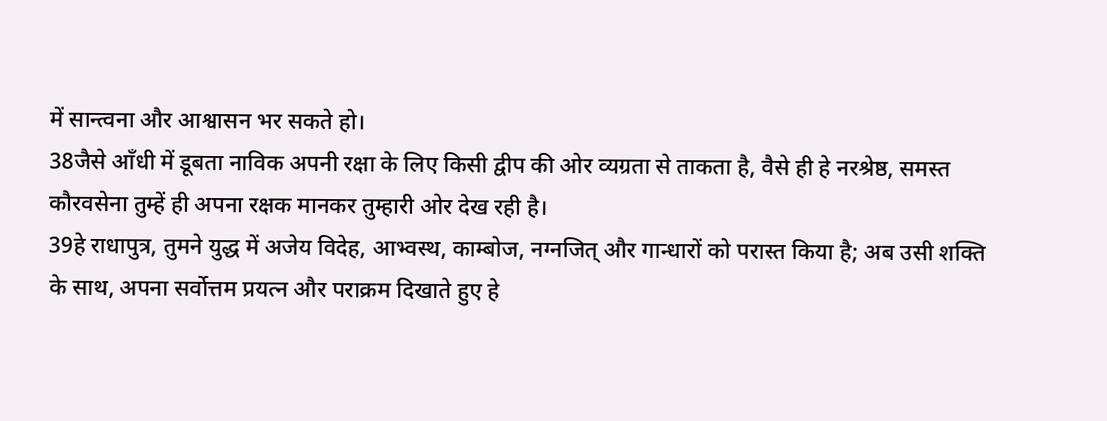में सान्त्वना और आश्वासन भर सकते हो।
38जैसे आँधी में डूबता नाविक अपनी रक्षा के लिए किसी द्वीप की ओर व्यग्रता से ताकता है, वैसे ही हे नरश्रेष्ठ, समस्त कौरवसेना तुम्हें ही अपना रक्षक मानकर तुम्हारी ओर देख रही है।
39हे राधापुत्र, तुमने युद्ध में अजेय विदेह, आभ्वस्थ, काम्बोज, नग्नजित् और गान्धारों को परास्त किया है; अब उसी शक्ति के साथ, अपना सर्वोत्तम प्रयत्न और पराक्रम दिखाते हुए हे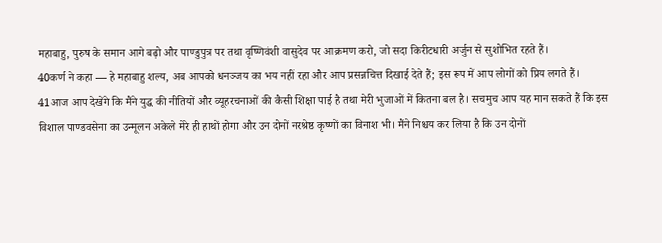महाबाहु, पुरुष के समान आगे बढ़ो और पाण्डुपुत्र पर तथा वृष्णिवंशी वासुदेव पर आक्रमण करो, जो सदा किरीटधारी अर्जुन से सुशोभित रहते हैं।
40कर्ण ने कहा — हे महाबाहु शल्य, अब आपको धनञ्जय का भय नहीं रहा और आप प्रसन्नचित्त दिखाई देते हैं; इस रूप में आप लोगों को प्रिय लगते हैं।
41आज आप देखेंगे कि मैंने युद्ध की नीतियों और व्यूहरचनाओं की कैसी शिक्षा पाई है तथा मेरी भुजाओं में कितना बल है। सचमुच आप यह मान सकते हैं कि इस विशाल पाण्डवसेना का उन्मूलन अकेले मेरे ही हाथों होगा और उन दोनों नरश्रेष्ठ कृष्णों का विनाश भी। मैंने निश्चय कर लिया है कि उन दोनों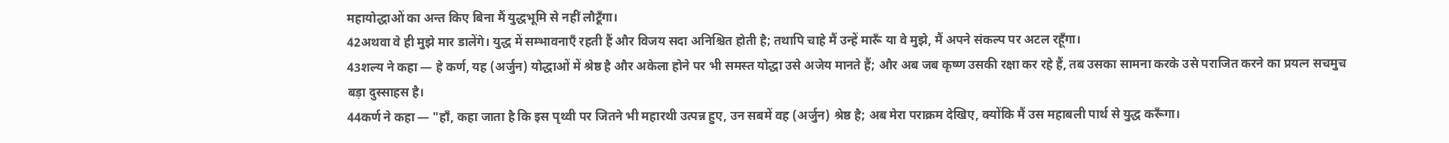महायोद्धाओं का अन्त किए बिना मैं युद्धभूमि से नहीं लौटूँगा।
42अथवा वे ही मुझे मार डालेंगे। युद्ध में सम्भावनाएँ रहती हैं और विजय सदा अनिश्चित होती है; तथापि चाहे मैं उन्हें मारूँ या वे मुझे, मैं अपने संकल्प पर अटल रहूँगा।
43शल्य ने कहा — हे कर्ण, यह (अर्जुन) योद्धाओं में श्रेष्ठ है और अकेला होने पर भी समस्त योद्धा उसे अजेय मानते हैं; और अब जब कृष्ण उसकी रक्षा कर रहे हैं, तब उसका सामना करके उसे पराजित करने का प्रयत्न सचमुच बड़ा दुस्साहस है।
44कर्ण ने कहा — "हाँ, कहा जाता है कि इस पृथ्वी पर जितने भी महारथी उत्पन्न हुए, उन सबमें वह (अर्जुन) श्रेष्ठ है; अब मेरा पराक्रम देखिए, क्योंकि मैं उस महाबली पार्थ से युद्ध करूँगा।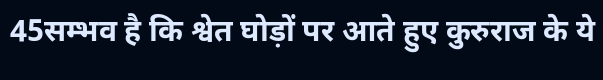45सम्भव है कि श्वेत घोड़ों पर आते हुए कुरुराज के ये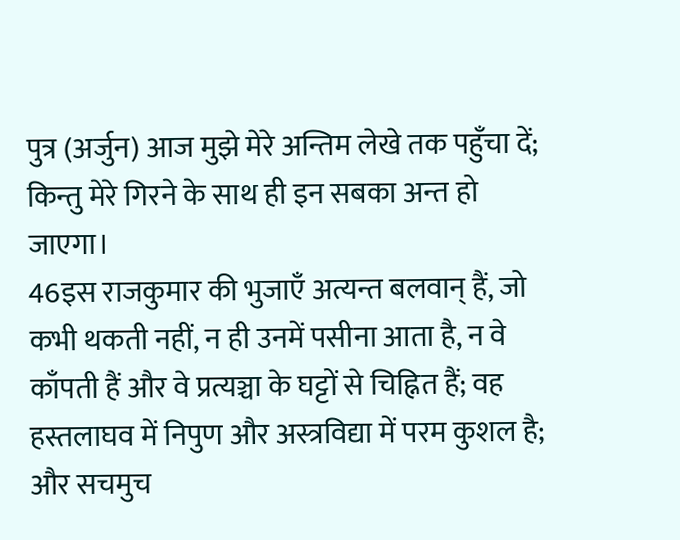पुत्र (अर्जुन) आज मुझे मेरे अन्तिम लेखे तक पहुँचा दें; किन्तु मेरे गिरने के साथ ही इन सबका अन्त हो जाएगा।
46इस राजकुमार की भुजाएँ अत्यन्त बलवान् हैं, जो कभी थकती नहीं, न ही उनमें पसीना आता है, न वे काँपती हैं और वे प्रत्यञ्चा के घट्टों से चिह्नित हैं; वह हस्तलाघव में निपुण और अस्त्रविद्या में परम कुशल है; और सचमुच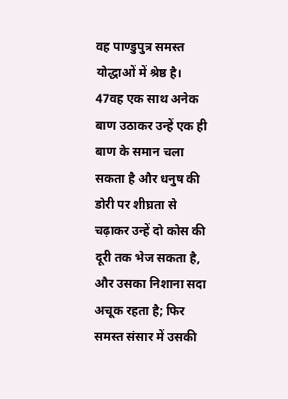वह पाण्डुपुत्र समस्त योद्धाओं में श्रेष्ठ है।
47वह एक साथ अनेक बाण उठाकर उन्हें एक ही बाण के समान चला सकता है और धनुष की डोरी पर शीघ्रता से चढ़ाकर उन्हें दो कोस की दूरी तक भेज सकता है, और उसका निशाना सदा अचूक रहता है; फिर समस्त संसार में उसकी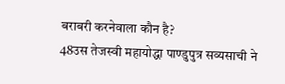बराबरी करनेवाला कौन है?
48उस तेजस्वी महायोद्धा पाण्डुपुत्र सव्यसाची ने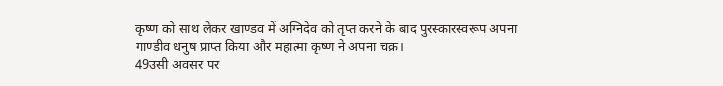कृष्ण को साथ लेकर खाण्डव में अग्निदेव को तृप्त करने के बाद पुरस्कारस्वरूप अपना गाण्डीव धनुष प्राप्त किया और महात्मा कृष्ण ने अपना चक्र।
49उसी अवसर पर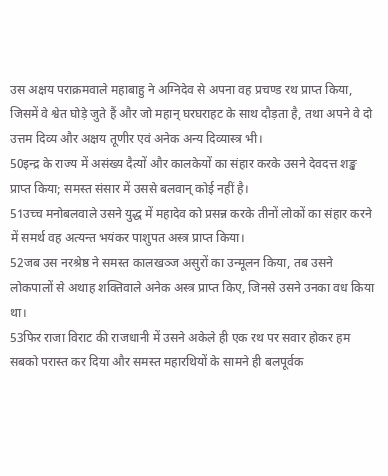उस अक्षय पराक्रमवाले महाबाहु ने अग्निदेव से अपना वह प्रचण्ड रथ प्राप्त किया, जिसमें वे श्वेत घोड़े जुते हैं और जो महान् घरघराहट के साथ दौड़ता है, तथा अपने वे दो उत्तम दिव्य और अक्षय तूणीर एवं अनेक अन्य दिव्यास्त्र भी।
50इन्द्र के राज्य में असंख्य दैत्यों और कालकेयों का संहार करके उसने देवदत्त शङ्ख प्राप्त किया; समस्त संसार में उससे बलवान् कोई नहीं है।
51उच्च मनोबलवाले उसने युद्ध में महादेव को प्रसन्न करके तीनों लोकों का संहार करने में समर्थ वह अत्यन्त भयंकर पाशुपत अस्त्र प्राप्त किया।
52जब उस नरश्रेष्ठ ने समस्त कालखञ्ज असुरों का उन्मूलन किया, तब उसने लोकपालों से अथाह शक्तिवाले अनेक अस्त्र प्राप्त किए, जिनसे उसने उनका वध किया था।
53फिर राजा विराट की राजधानी में उसने अकेले ही एक रथ पर सवार होकर हम सबको परास्त कर दिया और समस्त महारथियों के सामने ही बलपूर्वक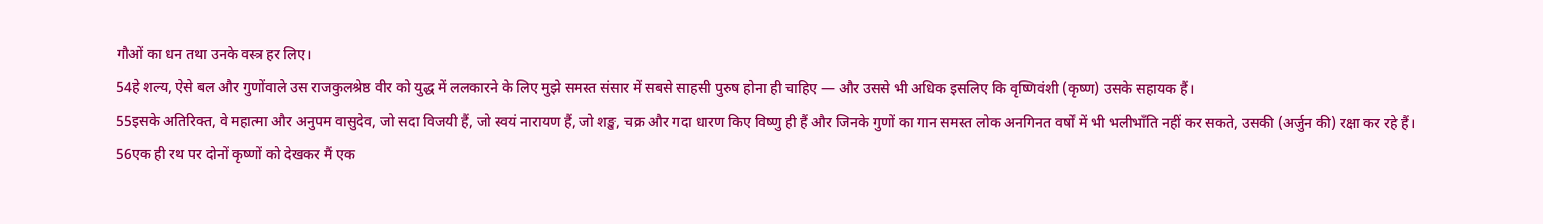गौओं का धन तथा उनके वस्त्र हर लिए।
54हे शल्य, ऐसे बल और गुणोंवाले उस राजकुलश्रेष्ठ वीर को युद्ध में ललकारने के लिए मुझे समस्त संसार में सबसे साहसी पुरुष होना ही चाहिए — और उससे भी अधिक इसलिए कि वृष्णिवंशी (कृष्ण) उसके सहायक हैं।
55इसके अतिरिक्त, वे महात्मा और अनुपम वासुदेव, जो सदा विजयी हैं, जो स्वयं नारायण हैं, जो शङ्ख, चक्र और गदा धारण किए विष्णु ही हैं और जिनके गुणों का गान समस्त लोक अनगिनत वर्षों में भी भलीभाँति नहीं कर सकते, उसकी (अर्जुन की) रक्षा कर रहे हैं।
56एक ही रथ पर दोनों कृष्णों को देखकर मैं एक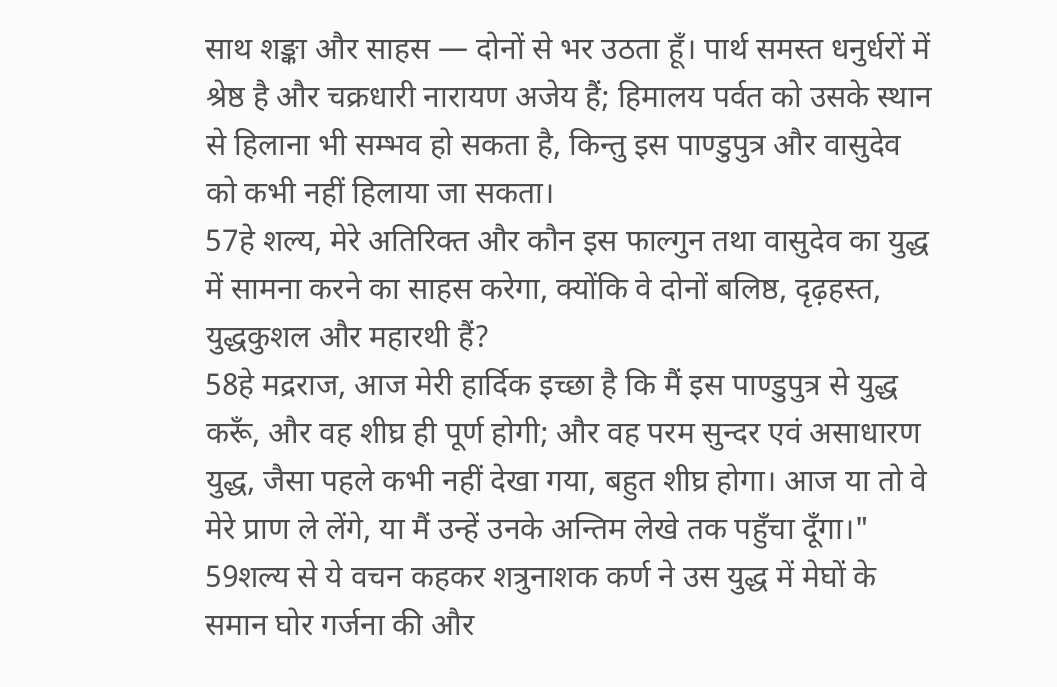साथ शङ्का और साहस — दोनों से भर उठता हूँ। पार्थ समस्त धनुर्धरों में श्रेष्ठ है और चक्रधारी नारायण अजेय हैं; हिमालय पर्वत को उसके स्थान से हिलाना भी सम्भव हो सकता है, किन्तु इस पाण्डुपुत्र और वासुदेव को कभी नहीं हिलाया जा सकता।
57हे शल्य, मेरे अतिरिक्त और कौन इस फाल्गुन तथा वासुदेव का युद्ध में सामना करने का साहस करेगा, क्योंकि वे दोनों बलिष्ठ, दृढ़हस्त, युद्धकुशल और महारथी हैं?
58हे मद्रराज, आज मेरी हार्दिक इच्छा है कि मैं इस पाण्डुपुत्र से युद्ध करूँ, और वह शीघ्र ही पूर्ण होगी; और वह परम सुन्दर एवं असाधारण युद्ध, जैसा पहले कभी नहीं देखा गया, बहुत शीघ्र होगा। आज या तो वे मेरे प्राण ले लेंगे, या मैं उन्हें उनके अन्तिम लेखे तक पहुँचा दूँगा।"
59शल्य से ये वचन कहकर शत्रुनाशक कर्ण ने उस युद्ध में मेघों के समान घोर गर्जना की और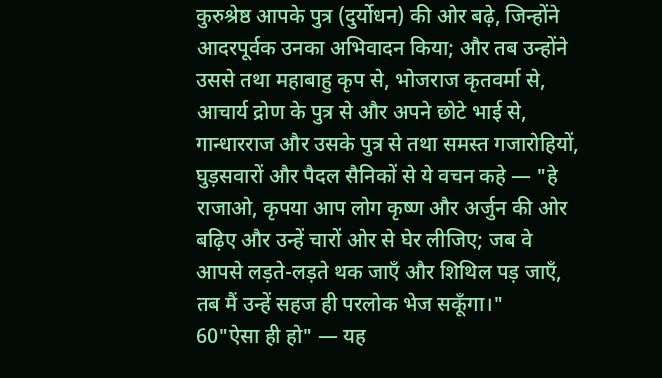कुरुश्रेष्ठ आपके पुत्र (दुर्योधन) की ओर बढ़े, जिन्होंने आदरपूर्वक उनका अभिवादन किया; और तब उन्होंने उससे तथा महाबाहु कृप से, भोजराज कृतवर्मा से, आचार्य द्रोण के पुत्र से और अपने छोटे भाई से, गान्धारराज और उसके पुत्र से तथा समस्त गजारोहियों, घुड़सवारों और पैदल सैनिकों से ये वचन कहे — "हे राजाओ, कृपया आप लोग कृष्ण और अर्जुन की ओर बढ़िए और उन्हें चारों ओर से घेर लीजिए; जब वे आपसे लड़ते-लड़ते थक जाएँ और शिथिल पड़ जाएँ, तब मैं उन्हें सहज ही परलोक भेज सकूँगा।"
60"ऐसा ही हो" — यह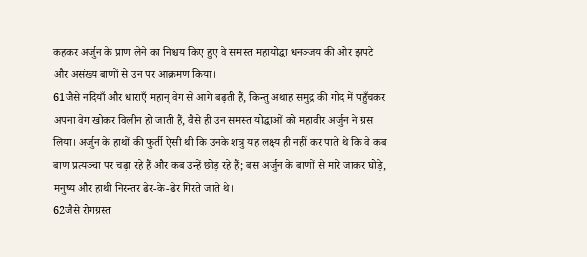कहकर अर्जुन के प्राण लेने का निश्चय किए हुए वे समस्त महायोद्धा धनञ्जय की ओर झपटे और असंख्य बाणों से उन पर आक्रमण किया।
61जैसे नदियाँ और धाराएँ महान् वेग से आगे बढ़ती हैं, किन्तु अथाह समुद्र की गोद में पहुँचकर अपना वेग खोकर विलीन हो जाती हैं, वैसे ही उन समस्त योद्धाओं को महावीर अर्जुन ने ग्रस लिया। अर्जुन के हाथों की फुर्ती ऐसी थी कि उनके शत्रु यह लक्ष्य ही नहीं कर पाते थे कि वे कब बाण प्रत्यञ्चा पर चढ़ा रहे हैं और कब उन्हें छोड़ रहे हैं; बस अर्जुन के बाणों से मारे जाकर घोड़े, मनुष्य और हाथी निरन्तर ढेर-के-ढेर गिरते जाते थे।
62जैसे रोगग्रस्त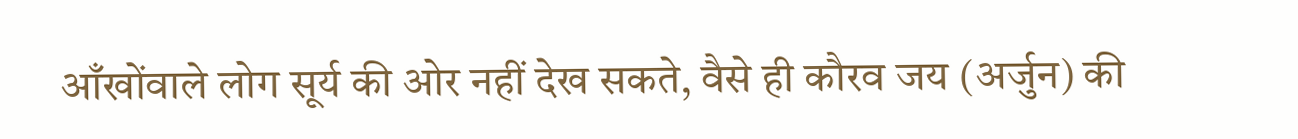आँखोंवाले लोग सूर्य की ओर नहीं देख सकते, वैसे ही कौरव जय (अर्जुन) की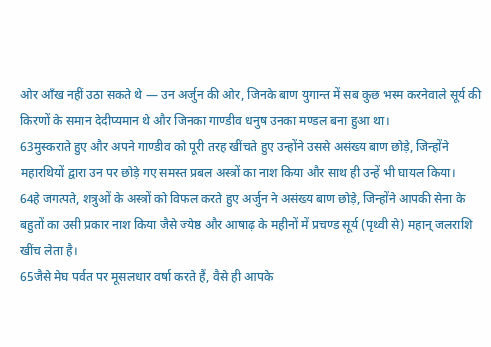ओर आँख नहीं उठा सकते थे — उन अर्जुन की ओर, जिनके बाण युगान्त में सब कुछ भस्म करनेवाले सूर्य की किरणों के समान देदीप्यमान थे और जिनका गाण्डीव धनुष उनका मण्डल बना हुआ था।
63मुस्कराते हुए और अपने गाण्डीव को पूरी तरह खींचते हुए उन्होंने उससे असंख्य बाण छोड़े, जिन्होंने महारथियों द्वारा उन पर छोड़े गए समस्त प्रबल अस्त्रों का नाश किया और साथ ही उन्हें भी घायल किया।
64हे जगत्पते, शत्रुओं के अस्त्रों को विफल करते हुए अर्जुन ने असंख्य बाण छोड़े, जिन्होंने आपकी सेना के बहुतों का उसी प्रकार नाश किया जैसे ज्येष्ठ और आषाढ़ के महीनों में प्रचण्ड सूर्य (पृथ्वी से) महान् जलराशि खींच लेता है।
65जैसे मेघ पर्वत पर मूसलधार वर्षा करते हैं, वैसे ही आपके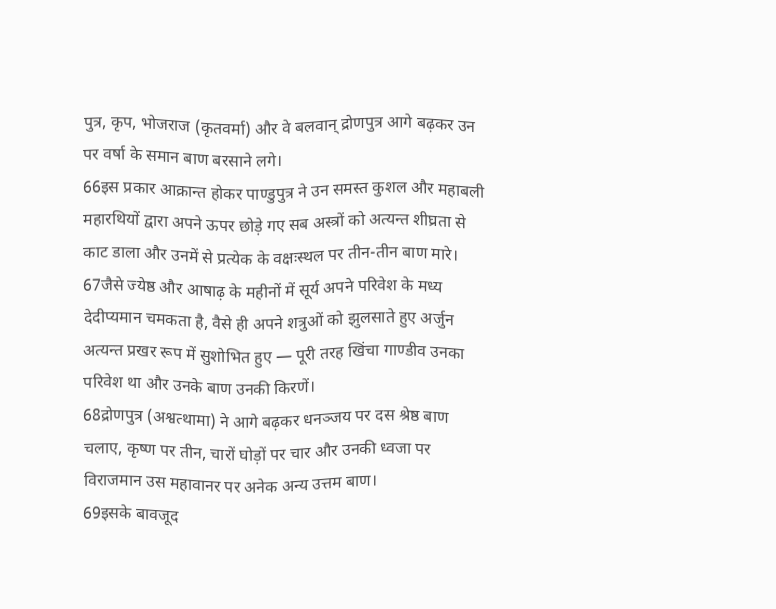पुत्र, कृप, भोजराज (कृतवर्मा) और वे बलवान् द्रोणपुत्र आगे बढ़कर उन पर वर्षा के समान बाण बरसाने लगे।
66इस प्रकार आक्रान्त होकर पाण्डुपुत्र ने उन समस्त कुशल और महाबली महारथियों द्वारा अपने ऊपर छोड़े गए सब अस्त्रों को अत्यन्त शीघ्रता से काट डाला और उनमें से प्रत्येक के वक्षःस्थल पर तीन-तीन बाण मारे।
67जैसे ज्येष्ठ और आषाढ़ के महीनों में सूर्य अपने परिवेश के मध्य देदीप्यमान चमकता है, वैसे ही अपने शत्रुओं को झुलसाते हुए अर्जुन अत्यन्त प्रखर रूप में सुशोभित हुए — पूरी तरह खिंचा गाण्डीव उनका परिवेश था और उनके बाण उनकी किरणें।
68द्रोणपुत्र (अश्वत्थामा) ने आगे बढ़कर धनञ्जय पर दस श्रेष्ठ बाण चलाए, कृष्ण पर तीन, चारों घोड़ों पर चार और उनकी ध्वजा पर विराजमान उस महावानर पर अनेक अन्य उत्तम बाण।
69इसके बावजूद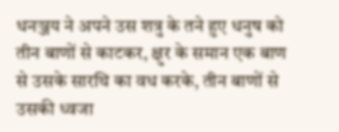धनञ्जय ने अपने उस शत्रु के तने हुए धनुष को तीन बाणों से काटकर, क्षुर के समान एक बाण से उसके सारथि का वध करके, तीन बाणों से उसकी ध्वजा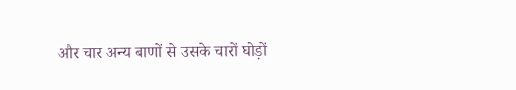और चार अन्य बाणों से उसके चारों घोड़ों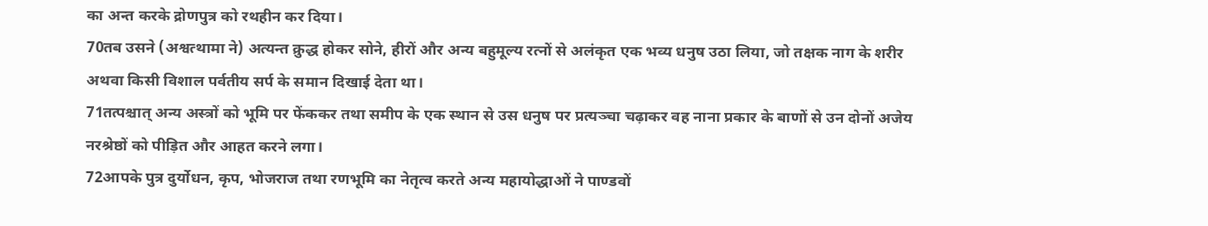का अन्त करके द्रोणपुत्र को रथहीन कर दिया।
70तब उसने (अश्वत्थामा ने) अत्यन्त क्रुद्ध होकर सोने, हीरों और अन्य बहुमूल्य रत्नों से अलंकृत एक भव्य धनुष उठा लिया, जो तक्षक नाग के शरीर अथवा किसी विशाल पर्वतीय सर्प के समान दिखाई देता था।
71तत्पश्चात् अन्य अस्त्रों को भूमि पर फेंककर तथा समीप के एक स्थान से उस धनुष पर प्रत्यञ्चा चढ़ाकर वह नाना प्रकार के बाणों से उन दोनों अजेय नरश्रेष्ठों को पीड़ित और आहत करने लगा।
72आपके पुत्र दुर्योधन, कृप, भोजराज तथा रणभूमि का नेतृत्व करते अन्य महायोद्धाओं ने पाण्डवों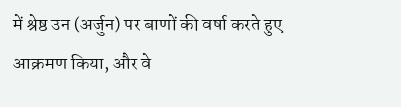में श्रेष्ठ उन (अर्जुन) पर बाणों की वर्षा करते हुए आक्रमण किया, और वे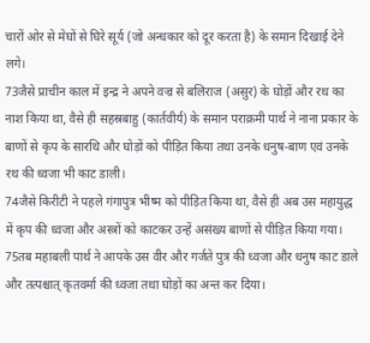चारों ओर से मेघों से घिरे सूर्य (जो अन्धकार को दूर करता है) के समान दिखाई देने लगे।
73जैसे प्राचीन काल में इन्द्र ने अपने वज्र से बलिराज (असुर) के घोड़ों और रथ का नाश किया था, वैसे ही सहस्रबाहु (कार्तवीर्य) के समान पराक्रमी पार्थ ने नाना प्रकार के बाणों से कृप के सारथि और घोड़ों को पीड़ित किया तथा उनके धनुष-बाण एवं उनके रथ की ध्वजा भी काट डाली।
74जैसे किरीटी ने पहले गंगापुत्र भीष्म को पीड़ित किया था, वैसे ही अब उस महायुद्ध में कृप की ध्वजा और अस्त्रों को काटकर उन्हें असंख्य बाणों से पीड़ित किया गया।
75तब महाबली पार्थ ने आपके उस वीर और गर्जते पुत्र की ध्वजा और धनुष काट डाले और तत्पश्चात् कृतवर्मा की ध्वजा तथा घोड़ों का अन्त कर दिया।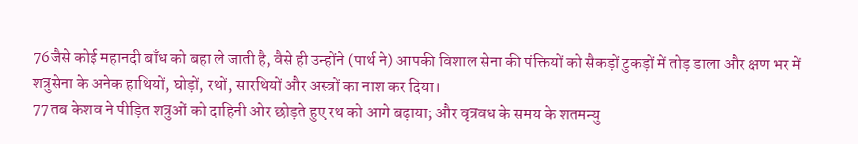76जैसे कोई महानदी बाँध को बहा ले जाती है, वैसे ही उन्होंने (पार्थ ने) आपकी विशाल सेना की पंक्तियों को सैकड़ों टुकड़ों में तोड़ डाला और क्षण भर में शत्रुसेना के अनेक हाथियों, घोड़ों, रथों, सारथियों और अस्त्रों का नाश कर दिया।
77तब केशव ने पीड़ित शत्रुओं को दाहिनी ओर छोड़ते हुए रथ को आगे बढ़ाया; और वृत्रवध के समय के शतमन्यु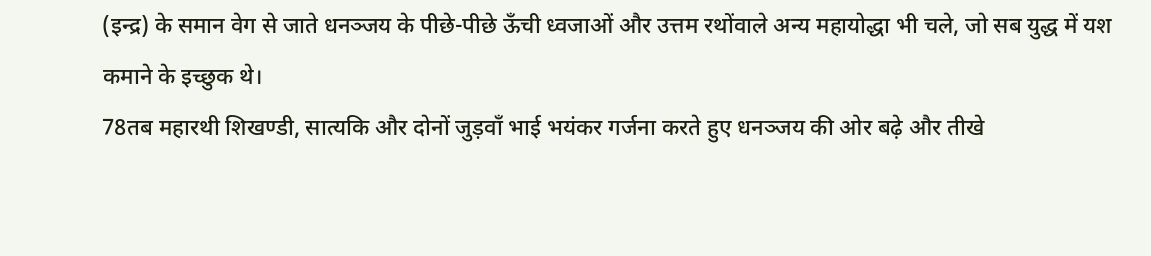(इन्द्र) के समान वेग से जाते धनञ्जय के पीछे-पीछे ऊँची ध्वजाओं और उत्तम रथोंवाले अन्य महायोद्धा भी चले, जो सब युद्ध में यश कमाने के इच्छुक थे।
78तब महारथी शिखण्डी, सात्यकि और दोनों जुड़वाँ भाई भयंकर गर्जना करते हुए धनञ्जय की ओर बढ़े और तीखे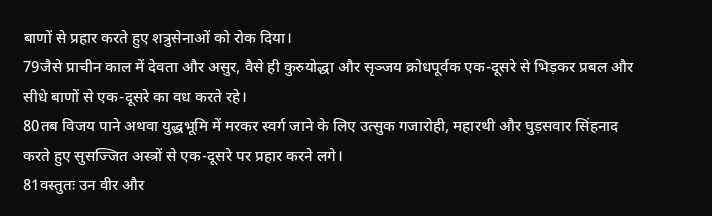बाणों से प्रहार करते हुए शत्रुसेनाओं को रोक दिया।
79जैसे प्राचीन काल में देवता और असुर, वैसे ही कुरुयोद्धा और सृञ्जय क्रोधपूर्वक एक-दूसरे से भिड़कर प्रबल और सीधे बाणों से एक-दूसरे का वध करते रहे।
80तब विजय पाने अथवा युद्धभूमि में मरकर स्वर्ग जाने के लिए उत्सुक गजारोही, महारथी और घुड़सवार सिंहनाद करते हुए सुसज्जित अस्त्रों से एक-दूसरे पर प्रहार करने लगे।
81वस्तुतः उन वीर और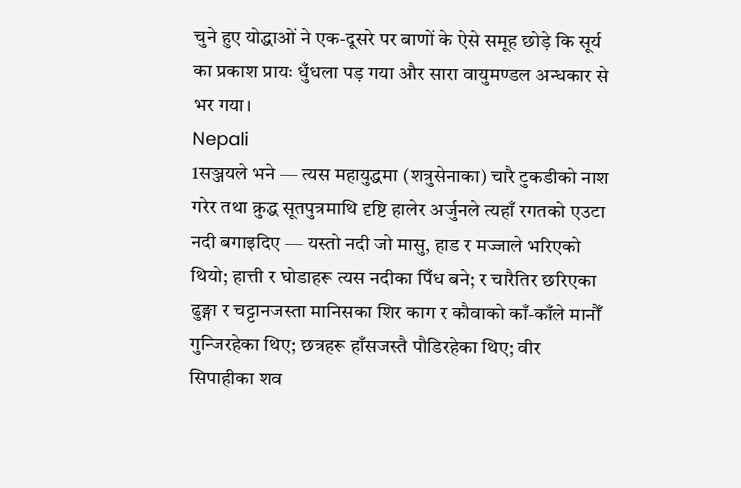चुने हुए योद्धाओं ने एक-दूसरे पर बाणों के ऐसे समूह छोड़े कि सूर्य का प्रकाश प्रायः धुँधला पड़ गया और सारा वायुमण्डल अन्धकार से भर गया।
Nepali
1सञ्जयले भने — त्यस महायुद्धमा (शत्रुसेनाका) चारै टुकडीको नाश गरेर तथा क्रुद्ध सूतपुत्रमाथि दृष्टि हालेर अर्जुनले त्यहाँ रगतको एउटा नदी बगाइदिए — यस्तो नदी जो मासु, हाड र मज्जाले भरिएको थियो; हात्ती र घोडाहरू त्यस नदीका पिँध बने; र चारैतिर छरिएका ढुङ्गा र चट्टानजस्ता मानिसका शिर काग र कौवाको काँ-काँले मानौँ गुन्जिरहेका थिए; छत्रहरू हाँसजस्तै पौडिरहेका थिए; वीर सिपाहीका शव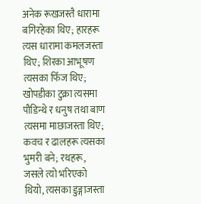अनेक रूखजस्तै धारामा बगिरहेका थिए; हारहरू त्यस धारामा कमलजस्ता थिए; शिरका आभूषण त्यसका फिँज थिए; खोपडीका टुक्रा त्यसमा पौडिन्थे र धनुष तथा बाण त्यसमा माछाजस्ता थिए; कवच र ढालहरू त्यसका भुमरी बने; रथहरू, जसले त्यो भरिएको थियो, त्यसका डुङ्गाजस्ता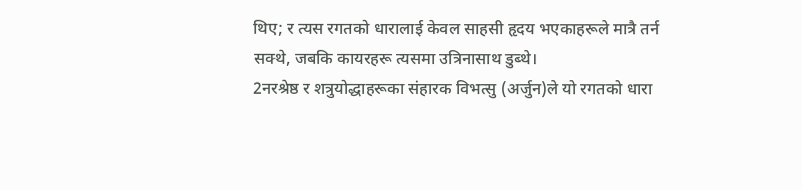थिए; र त्यस रगतको धारालाई केवल साहसी हृदय भएकाहरूले मात्रै तर्न सक्थे, जबकि कायरहरू त्यसमा उत्रिनासाथ डुब्थे।
2नरश्रेष्ठ र शत्रुयोद्धाहरूका संहारक विभत्सु (अर्जुन)ले यो रगतको धारा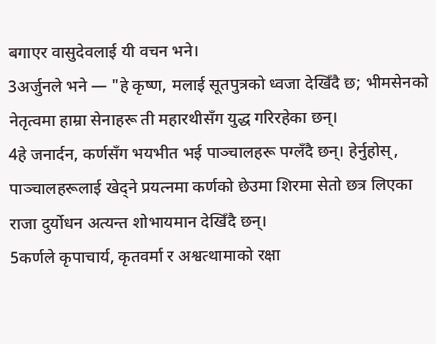बगाएर वासुदेवलाई यी वचन भने।
3अर्जुनले भने — "हे कृष्ण, मलाई सूतपुत्रको ध्वजा देखिँदै छ; भीमसेनको नेतृत्वमा हाम्रा सेनाहरू ती महारथीसँग युद्ध गरिरहेका छन्।
4हे जनार्दन, कर्णसँग भयभीत भई पाञ्चालहरू पग्लँदै छन्। हेर्नुहोस्, पाञ्चालहरूलाई खेद्ने प्रयत्नमा कर्णको छेउमा शिरमा सेतो छत्र लिएका राजा दुर्योधन अत्यन्त शोभायमान देखिँदै छन्।
5कर्णले कृपाचार्य, कृतवर्मा र अश्वत्थामाको रक्षा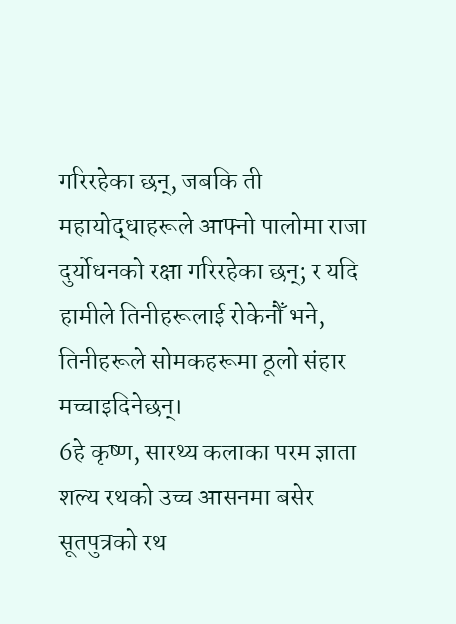गरिरहेका छन्, जबकि ती महायोद्धाहरूले आफ्नो पालोमा राजा दुर्योधनको रक्षा गरिरहेका छन्; र यदि हामीले तिनीहरूलाई रोकेनौँ भने, तिनीहरूले सोमकहरूमा ठूलो संहार मच्चाइदिनेछन्।
6हे कृष्ण, सारथ्य कलाका परम ज्ञाता शल्य रथको उच्च आसनमा बसेर सूतपुत्रको रथ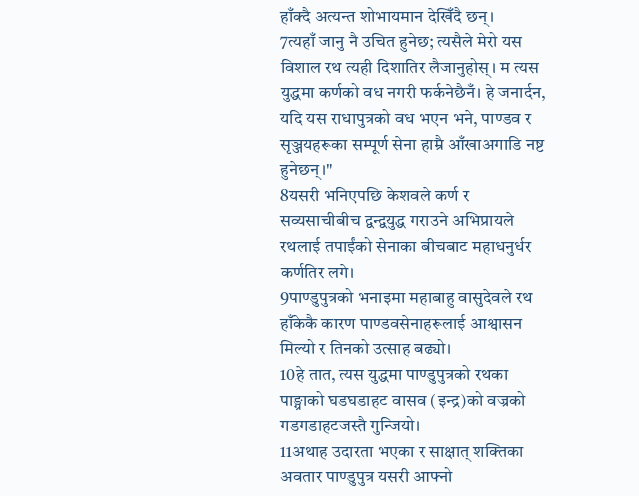हाँक्दै अत्यन्त शोभायमान देखिँदै छन्।
7त्यहाँ जानु नै उचित हुनेछ; त्यसैले मेरो यस विशाल रथ त्यही दिशातिर लैजानुहोस्। म त्यस युद्धमा कर्णको वध नगरी फर्कनेछैनँ। हे जनार्दन, यदि यस राधापुत्रको वध भएन भने, पाण्डव र सृञ्जयहरूका सम्पूर्ण सेना हाम्रै आँखाअगाडि नष्ट हुनेछन्।"
8यसरी भनिएपछि केशवले कर्ण र सव्यसाचीबीच द्वन्द्वयुद्ध गराउने अभिप्रायले रथलाई तपाईंको सेनाका बीचबाट महाधनुर्धर कर्णतिर लगे।
9पाण्डुपुत्रको भनाइमा महाबाहु वासुदेवले रथ हाँकेकै कारण पाण्डवसेनाहरूलाई आश्वासन मिल्यो र तिनको उत्साह बढ्यो।
10हे तात, त्यस युद्धमा पाण्डुपुत्रको रथका पाङ्ग्राको घडघडाहट वासव (इन्द्र)को वज्रको गडगडाहटजस्तै गुन्जियो।
11अथाह उदारता भएका र साक्षात् शक्तिका अवतार पाण्डुपुत्र यसरी आफ्नो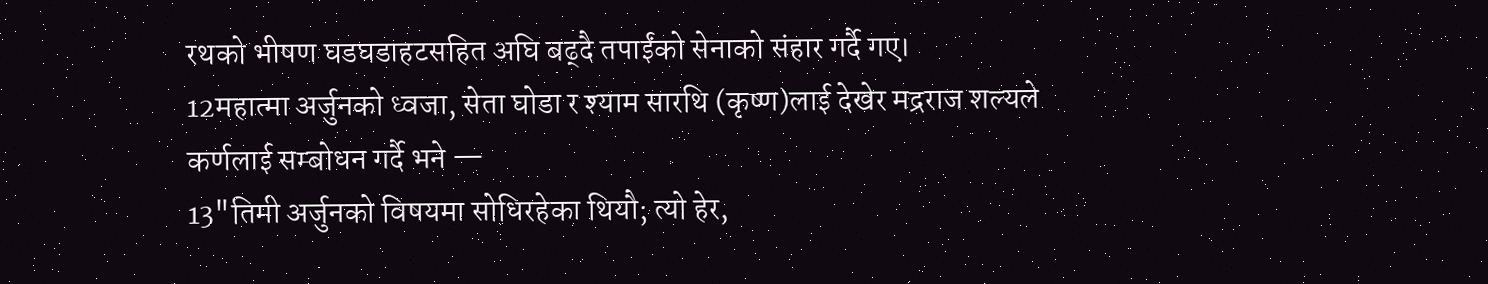रथको भीषण घडघडाहटसहित अघि बढ्दै तपाईंको सेनाको संहार गर्दै गए।
12महात्मा अर्जुनको ध्वजा, सेता घोडा र श्याम सारथि (कृष्ण)लाई देखेर मद्रराज शल्यले कर्णलाई सम्बोधन गर्दै भने —
13"तिमी अर्जुनको विषयमा सोधिरहेका थियौ; त्यो हेर,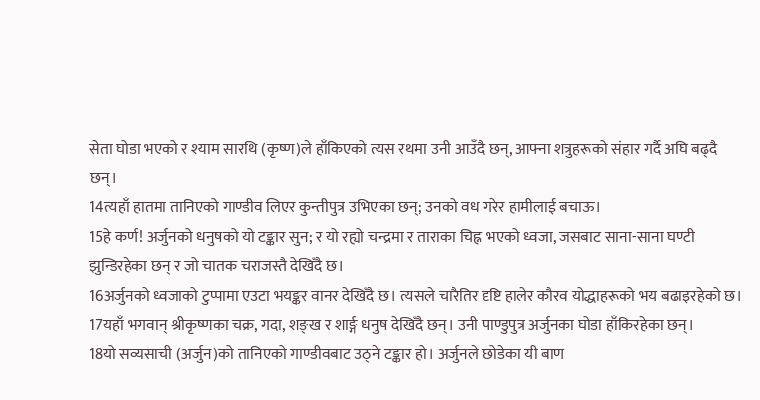सेता घोडा भएको र श्याम सारथि (कृष्ण)ले हाँकिएको त्यस रथमा उनी आउँदै छन्, आफ्ना शत्रुहरूको संहार गर्दै अघि बढ्दै छन्।
14त्यहाँ हातमा तानिएको गाण्डीव लिएर कुन्तीपुत्र उभिएका छन्; उनको वध गरेर हामीलाई बचाऊ।
15हे कर्ण! अर्जुनको धनुषको यो टङ्कार सुन; र यो रह्यो चन्द्रमा र ताराका चिह्न भएको ध्वजा, जसबाट साना-साना घण्टी झुन्डिरहेका छन् र जो चातक चराजस्तै देखिँदै छ।
16अर्जुनको ध्वजाको टुप्पामा एउटा भयङ्कर वानर देखिँदै छ। त्यसले चारैतिर दृष्टि हालेर कौरव योद्धाहरूको भय बढाइरहेको छ।
17यहाँ भगवान् श्रीकृष्णका चक्र, गदा, शङ्ख र शार्ङ्ग धनुष देखिँदै छन्। उनी पाण्डुपुत्र अर्जुनका घोडा हाँकिरहेका छन्।
18यो सव्यसाची (अर्जुन)को तानिएको गाण्डीवबाट उठ्ने टङ्कार हो। अर्जुनले छोडेका यी बाण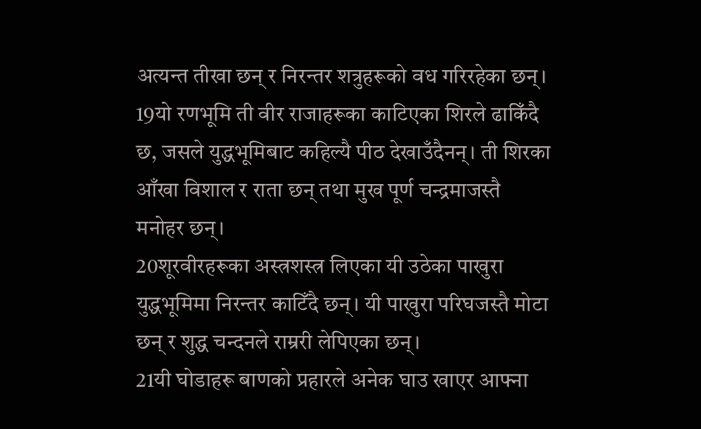अत्यन्त तीखा छन् र निरन्तर शत्रुहरूको वध गरिरहेका छन्।
19यो रणभूमि ती वीर राजाहरूका काटिएका शिरले ढाकिँदै छ, जसले युद्धभूमिबाट कहिल्यै पीठ देखाउँदैनन्। ती शिरका आँखा विशाल र राता छन् तथा मुख पूर्ण चन्द्रमाजस्तै मनोहर छन्।
20शूरवीरहरूका अस्त्रशस्त्र लिएका यी उठेका पाखुरा युद्धभूमिमा निरन्तर काटिँदै छन्। यी पाखुरा परिघजस्तै मोटा छन् र शुद्ध चन्दनले राम्ररी लेपिएका छन्।
21यी घोडाहरू बाणको प्रहारले अनेक घाउ खाएर आफ्ना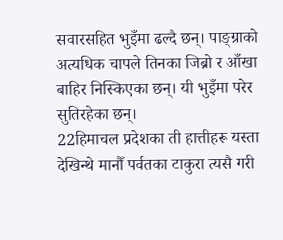सवारसहित भुइँमा ढल्दै छन्। पाङ्ग्राको अत्यधिक चापले तिनका जिब्रो र आँखा बाहिर निस्किएका छन्। यी भुइँमा परेर सुतिरहेका छन्।
22हिमाचल प्रदेशका ती हात्तीहरू यस्ता देखिन्थे मानौँ पर्वतका टाकुरा त्यसै गरी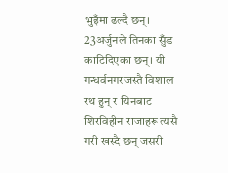भुइँमा ढल्दै छन्।
23अर्जुनले तिनका सुँड काटिदिएका छन्। यी गन्धर्वनगरजस्तै विशाल रथ हुन् र यिनबाट शिरविहीन राजाहरू त्यसै गरी खस्दै छन् जसरी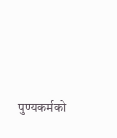पुण्यकर्मको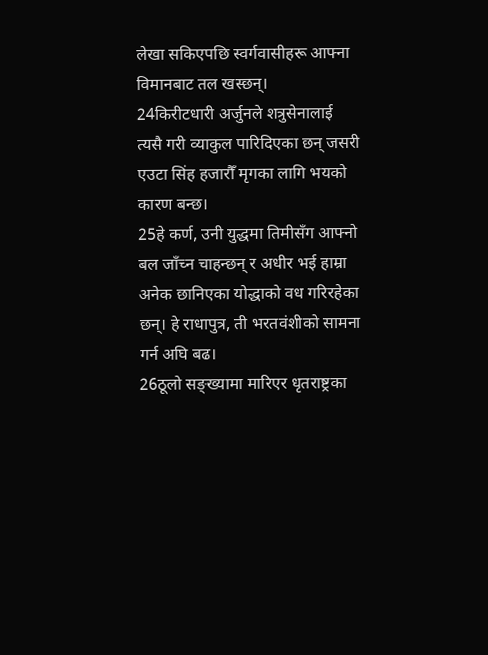लेखा सकिएपछि स्वर्गवासीहरू आफ्ना विमानबाट तल खस्छन्।
24किरीटधारी अर्जुनले शत्रुसेनालाई त्यसै गरी व्याकुल पारिदिएका छन् जसरी एउटा सिंह हजारौँ मृगका लागि भयको कारण बन्छ।
25हे कर्ण, उनी युद्धमा तिमीसँग आफ्नो बल जाँच्न चाहन्छन् र अधीर भई हाम्रा अनेक छानिएका योद्धाको वध गरिरहेका छन्। हे राधापुत्र, ती भरतवंशीको सामना गर्न अघि बढ।
26ठूलो सङ्ख्यामा मारिएर धृतराष्ट्रका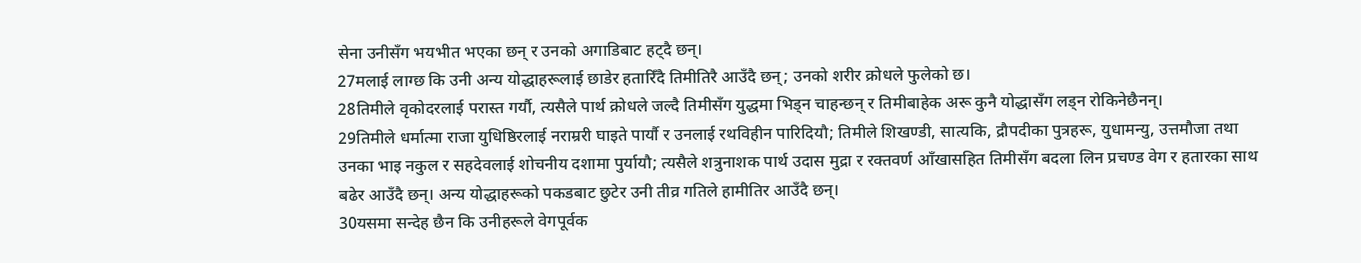सेना उनीसँग भयभीत भएका छन् र उनको अगाडिबाट हट्दै छन्।
27मलाई लाग्छ कि उनी अन्य योद्धाहरूलाई छाडेर हतारिँदै तिमीतिरै आउँदै छन्; उनको शरीर क्रोधले फुलेको छ।
28तिमीले वृकोदरलाई परास्त गर्यौ, त्यसैले पार्थ क्रोधले जल्दै तिमीसँग युद्धमा भिड्न चाहन्छन् र तिमीबाहेक अरू कुनै योद्धासँग लड्न रोकिनेछैनन्।
29तिमीले धर्मात्मा राजा युधिष्ठिरलाई नराम्ररी घाइते पार्यौ र उनलाई रथविहीन पारिदियौ; तिमीले शिखण्डी, सात्यकि, द्रौपदीका पुत्रहरू, युधामन्यु, उत्तमौजा तथा उनका भाइ नकुल र सहदेवलाई शोचनीय दशामा पुर्यायौ; त्यसैले शत्रुनाशक पार्थ उदास मुद्रा र रक्तवर्ण आँखासहित तिमीसँग बदला लिन प्रचण्ड वेग र हतारका साथ बढेर आउँदै छन्। अन्य योद्धाहरूको पकडबाट छुटेर उनी तीव्र गतिले हामीतिर आउँदै छन्।
30यसमा सन्देह छैन कि उनीहरूले वेगपूर्वक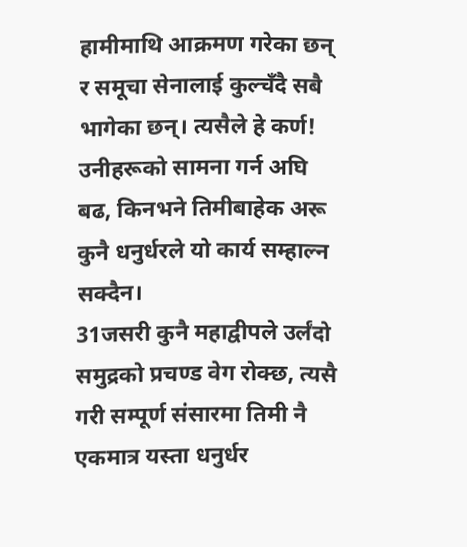हामीमाथि आक्रमण गरेका छन् र समूचा सेनालाई कुल्चँदै सबै भागेका छन्। त्यसैले हे कर्ण! उनीहरूको सामना गर्न अघि बढ, किनभने तिमीबाहेक अरू कुनै धनुर्धरले यो कार्य सम्हाल्न सक्दैन।
31जसरी कुनै महाद्वीपले उर्लंदो समुद्रको प्रचण्ड वेग रोक्छ, त्यसै गरी सम्पूर्ण संसारमा तिमी नै एकमात्र यस्ता धनुर्धर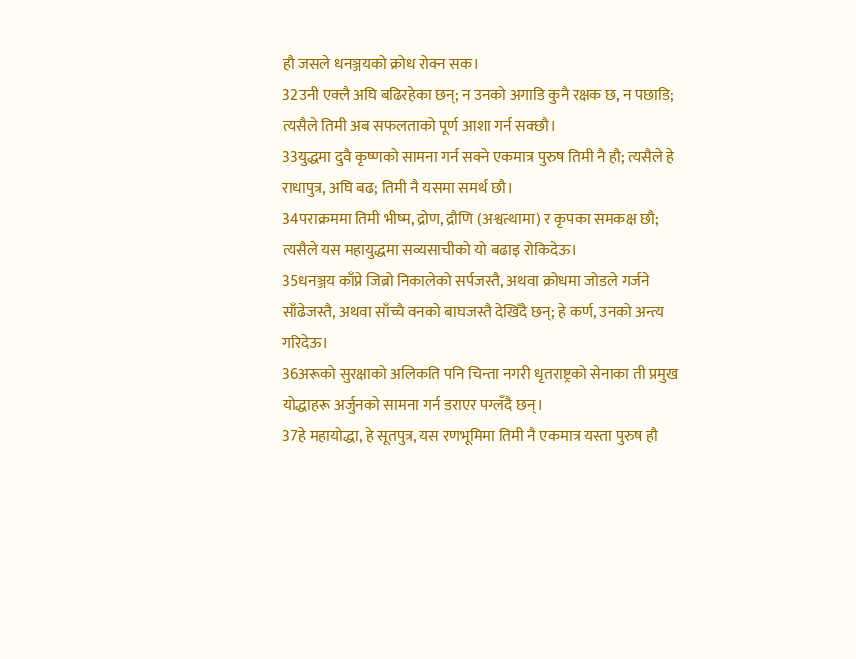हौ जसले धनञ्जयको क्रोध रोक्न सक।
32उनी एक्लै अघि बढिरहेका छन्; न उनको अगाडि कुनै रक्षक छ, न पछाडि; त्यसैले तिमी अब सफलताको पूर्ण आशा गर्न सक्छौ।
33युद्धमा दुवै कृष्णको सामना गर्न सक्ने एकमात्र पुरुष तिमी नै हौ; त्यसैले हे राधापुत्र, अघि बढ; तिमी नै यसमा समर्थ छौ।
34पराक्रममा तिमी भीष्म, द्रोण, द्रौणि (अश्वत्थामा) र कृपका समकक्ष छौ; त्यसैले यस महायुद्धमा सव्यसाचीको यो बढाइ रोकिदेऊ।
35धनञ्जय काँप्ने जिब्रो निकालेको सर्पजस्तै, अथवा क्रोधमा जोडले गर्जने साँढेजस्तै, अथवा साँच्चै वनको बाघजस्तै देखिँदै छन्; हे कर्ण, उनको अन्त्य गरिदेऊ।
36अरूको सुरक्षाको अलिकति पनि चिन्ता नगरी धृतराष्ट्रको सेनाका ती प्रमुख योद्धाहरू अर्जुनको सामना गर्न डराएर पग्लँदै छन्।
37हे महायोद्धा, हे सूतपुत्र, यस रणभूमिमा तिमी नै एकमात्र यस्ता पुरुष हौ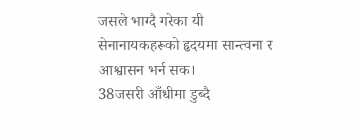जसले भाग्दै गरेका यी सेनानायकहरूको हृदयमा सान्त्वना र आश्वासन भर्न सक।
38जसरी आँधीमा डुब्दै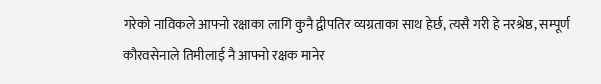गरेको नाविकले आफ्नो रक्षाका लागि कुनै द्वीपतिर व्यग्रताका साथ हेर्छ, त्यसै गरी हे नरश्रेष्ठ, सम्पूर्ण कौरवसेनाले तिमीलाई नै आफ्नो रक्षक मानेर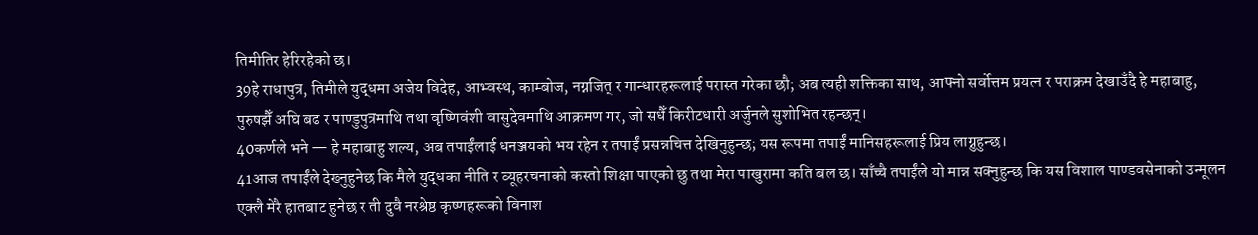तिमीतिर हेरिरहेको छ।
39हे राधापुत्र, तिमीले युद्धमा अजेय विदेह, आभ्वस्थ, काम्बोज, नग्नजित् र गान्धारहरूलाई परास्त गरेका छौ; अब त्यही शक्तिका साथ, आफ्नो सर्वोत्तम प्रयत्न र पराक्रम देखाउँदै हे महाबाहु, पुरुषझैँ अघि बढ र पाण्डुपुत्रमाथि तथा वृष्णिवंशी वासुदेवमाथि आक्रमण गर, जो सधैँ किरीटधारी अर्जुनले सुशोभित रहन्छन्।
40कर्णले भने — हे महाबाहु शल्य, अब तपाईंलाई धनञ्जयको भय रहेन र तपाईं प्रसन्नचित्त देखिनुहुन्छ; यस रूपमा तपाईं मानिसहरूलाई प्रिय लाग्नुहुन्छ।
41आज तपाईंले देख्नुहुनेछ कि मैले युद्धका नीति र व्यूहरचनाको कस्तो शिक्षा पाएको छु तथा मेरा पाखुरामा कति बल छ। साँच्चै तपाईंले यो मान्न सक्नुहुन्छ कि यस विशाल पाण्डवसेनाको उन्मूलन एक्लै मेरै हातबाट हुनेछ र ती दुवै नरश्रेष्ठ कृष्णहरूको विनाश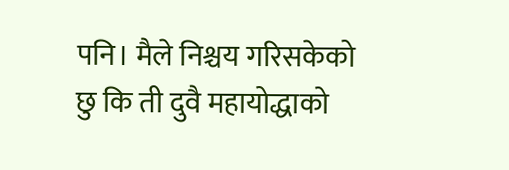पनि। मैले निश्चय गरिसकेको छु कि ती दुवै महायोद्धाको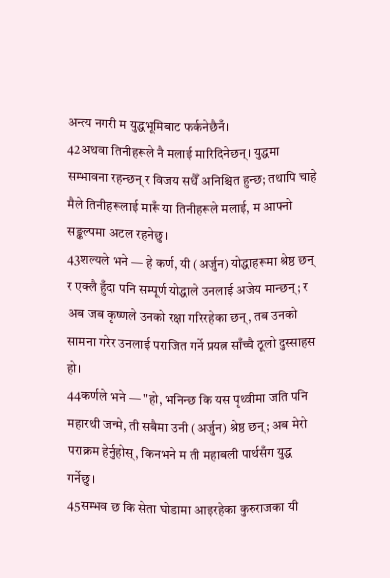अन्त्य नगरी म युद्धभूमिबाट फर्कनेछैनँ।
42अथवा तिनीहरूले नै मलाई मारिदिनेछन्। युद्धमा सम्भावना रहन्छन् र विजय सधैँ अनिश्चित हुन्छ; तथापि चाहे मैले तिनीहरूलाई मारूँ या तिनीहरूले मलाई, म आफ्नो सङ्कल्पमा अटल रहनेछु।
43शल्यले भने — हे कर्ण, यी (अर्जुन) योद्धाहरूमा श्रेष्ठ छन् र एक्लै हुँदा पनि सम्पूर्ण योद्धाले उनलाई अजेय मान्छन्; र अब जब कृष्णले उनको रक्षा गरिरहेका छन्, तब उनको सामना गरेर उनलाई पराजित गर्ने प्रयत्न साँच्चै ठूलो दुस्साहस हो।
44कर्णले भने — "हो, भनिन्छ कि यस पृथ्वीमा जति पनि महारथी जन्मे, ती सबैमा उनी (अर्जुन) श्रेष्ठ छन्; अब मेरो पराक्रम हेर्नुहोस्, किनभने म ती महाबली पार्थसँग युद्ध गर्नेछु।
45सम्भव छ कि सेता घोडामा आइरहेका कुरुराजका यी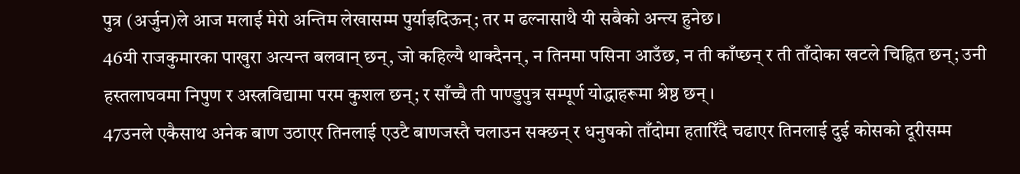पुत्र (अर्जुन)ले आज मलाई मेरो अन्तिम लेखासम्म पुर्याइदिऊन्; तर म ढल्नासाथै यी सबैको अन्त्य हुनेछ।
46यी राजकुमारका पाखुरा अत्यन्त बलवान् छन्, जो कहिल्यै थाक्दैनन्, न तिनमा पसिना आउँछ, न ती काँप्छन् र ती ताँदोका खटले चिह्नित छन्; उनी हस्तलाघवमा निपुण र अस्त्रविद्यामा परम कुशल छन्; र साँच्चै ती पाण्डुपुत्र सम्पूर्ण योद्धाहरूमा श्रेष्ठ छन्।
47उनले एकैसाथ अनेक बाण उठाएर तिनलाई एउटै बाणजस्तै चलाउन सक्छन् र धनुषको ताँदोमा हतारिँदै चढाएर तिनलाई दुई कोसको दूरीसम्म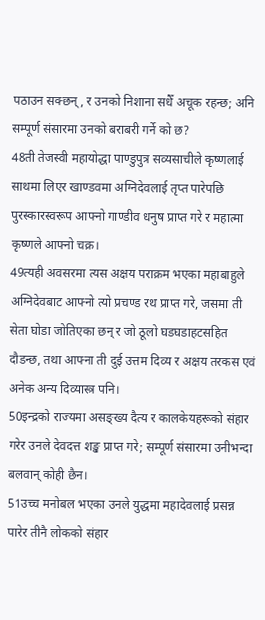पठाउन सक्छन्, र उनको निशाना सधैँ अचूक रहन्छ; अनि सम्पूर्ण संसारमा उनको बराबरी गर्ने को छ?
48ती तेजस्वी महायोद्धा पाण्डुपुत्र सव्यसाचीले कृष्णलाई साथमा लिएर खाण्डवमा अग्निदेवलाई तृप्त पारेपछि पुरस्कारस्वरूप आफ्नो गाण्डीव धनुष प्राप्त गरे र महात्मा कृष्णले आफ्नो चक्र।
49त्यही अवसरमा त्यस अक्षय पराक्रम भएका महाबाहुले अग्निदेवबाट आफ्नो त्यो प्रचण्ड रथ प्राप्त गरे, जसमा ती सेता घोडा जोतिएका छन् र जो ठूलो घडघडाहटसहित दौडन्छ, तथा आफ्ना ती दुई उत्तम दिव्य र अक्षय तरकस एवं अनेक अन्य दिव्यास्त्र पनि।
50इन्द्रको राज्यमा असङ्ख्य दैत्य र कालकेयहरूको संहार गरेर उनले देवदत्त शङ्ख प्राप्त गरे; सम्पूर्ण संसारमा उनीभन्दा बलवान् कोही छैन।
51उच्च मनोबल भएका उनले युद्धमा महादेवलाई प्रसन्न पारेर तीनै लोकको संहार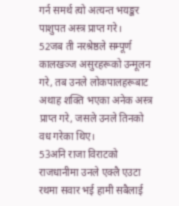गर्न समर्थ त्यो अत्यन्त भयङ्कर पाशुपत अस्त्र प्राप्त गरे।
52जब ती नरश्रेष्ठले सम्पूर्ण कालखञ्ज असुरहरूको उन्मूलन गरे, तब उनले लोकपालहरूबाट अथाह शक्ति भएका अनेक अस्त्र प्राप्त गरे, जसले उनले तिनको वध गरेका थिए।
53अनि राजा विराटको राजधानीमा उनले एक्लै एउटा रथमा सवार भई हामी सबैलाई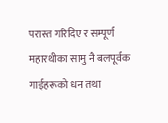परास्त गरिदिए र सम्पूर्ण महारथीका सामु नै बलपूर्वक गाईहरूको धन तथा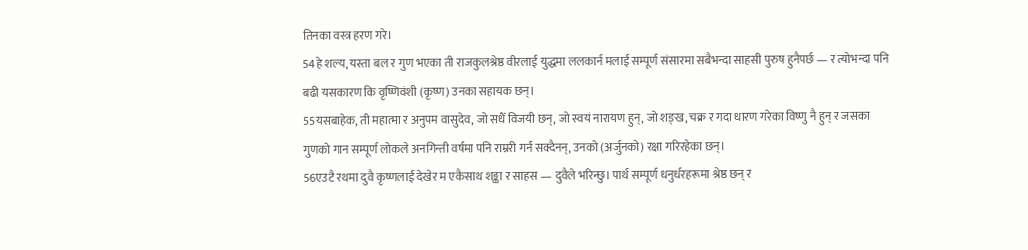तिनका वस्त्र हरण गरे।
54हे शल्य, यस्ता बल र गुण भएका ती राजकुलश्रेष्ठ वीरलाई युद्धमा ललकार्न मलाई सम्पूर्ण संसारमा सबैभन्दा साहसी पुरुष हुनैपर्छ — र त्योभन्दा पनि बढी यसकारण कि वृष्णिवंशी (कृष्ण) उनका सहायक छन्।
55यसबाहेक, ती महात्मा र अनुपम वासुदेव, जो सधैँ विजयी छन्, जो स्वयं नारायण हुन्, जो शङ्ख, चक्र र गदा धारण गरेका विष्णु नै हुन् र जसका गुणको गान सम्पूर्ण लोकले अनगिन्ती वर्षमा पनि राम्ररी गर्न सक्दैनन्, उनको (अर्जुनको) रक्षा गरिरहेका छन्।
56एउटै रथमा दुवै कृष्णलाई देखेर म एकैसाथ शङ्का र साहस — दुवैले भरिन्छु। पार्थ सम्पूर्ण धनुर्धरहरूमा श्रेष्ठ छन् र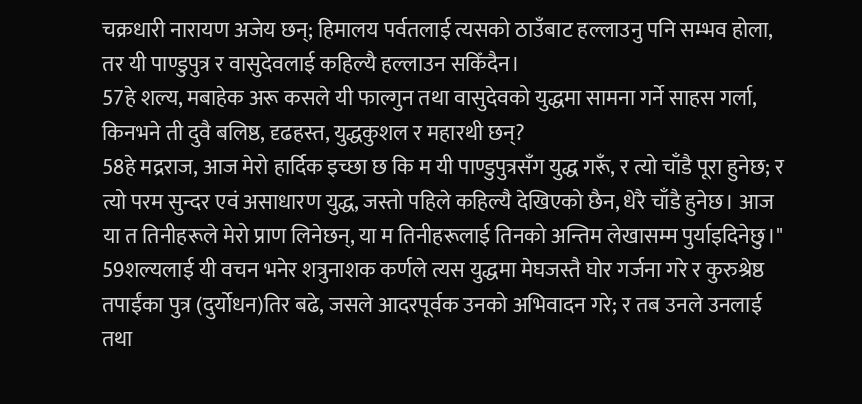चक्रधारी नारायण अजेय छन्; हिमालय पर्वतलाई त्यसको ठाउँबाट हल्लाउनु पनि सम्भव होला, तर यी पाण्डुपुत्र र वासुदेवलाई कहिल्यै हल्लाउन सकिँदैन।
57हे शल्य, मबाहेक अरू कसले यी फाल्गुन तथा वासुदेवको युद्धमा सामना गर्ने साहस गर्ला, किनभने ती दुवै बलिष्ठ, दृढहस्त, युद्धकुशल र महारथी छन्?
58हे मद्रराज, आज मेरो हार्दिक इच्छा छ कि म यी पाण्डुपुत्रसँग युद्ध गरूँ, र त्यो चाँडै पूरा हुनेछ; र त्यो परम सुन्दर एवं असाधारण युद्ध, जस्तो पहिले कहिल्यै देखिएको छैन, धेरै चाँडै हुनेछ। आज या त तिनीहरूले मेरो प्राण लिनेछन्, या म तिनीहरूलाई तिनको अन्तिम लेखासम्म पुर्याइदिनेछु।"
59शल्यलाई यी वचन भनेर शत्रुनाशक कर्णले त्यस युद्धमा मेघजस्तै घोर गर्जना गरे र कुरुश्रेष्ठ तपाईंका पुत्र (दुर्योधन)तिर बढे, जसले आदरपूर्वक उनको अभिवादन गरे; र तब उनले उनलाई तथा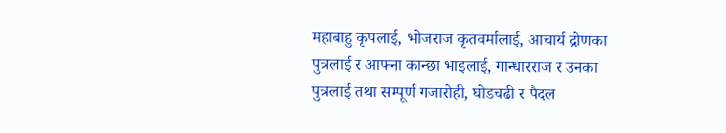महाबाहु कृपलाई, भोजराज कृतवर्मालाई, आचार्य द्रोणका पुत्रलाई र आफ्ना कान्छा भाइलाई, गान्धारराज र उनका पुत्रलाई तथा सम्पूर्ण गजारोही, घोडचढी र पैदल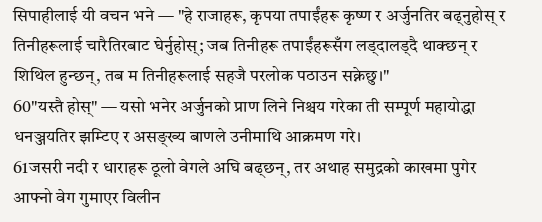सिपाहीलाई यी वचन भने — "हे राजाहरू, कृपया तपाईंहरू कृष्ण र अर्जुनतिर बढ्नुहोस् र तिनीहरूलाई चारैतिरबाट घेर्नुहोस्; जब तिनीहरू तपाईंहरूसँग लड्दालड्दै थाक्छन् र शिथिल हुन्छन्, तब म तिनीहरूलाई सहजै परलोक पठाउन सक्नेछु।"
60"यस्तै होस्" — यसो भनेर अर्जुनको प्राण लिने निश्चय गरेका ती सम्पूर्ण महायोद्धा धनञ्जयतिर झम्टिए र असङ्ख्य बाणले उनीमाथि आक्रमण गरे।
61जसरी नदी र धाराहरू ठूलो वेगले अघि बढ्छन्, तर अथाह समुद्रको काखमा पुगेर आफ्नो वेग गुमाएर विलीन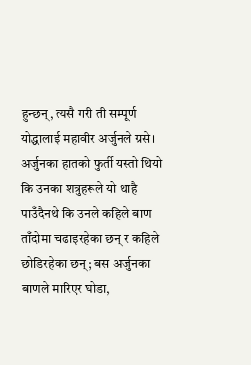हुन्छन्, त्यसै गरी ती सम्पूर्ण योद्धालाई महावीर अर्जुनले ग्रसे। अर्जुनका हातको फुर्ती यस्तो थियो कि उनका शत्रुहरूले यो थाहै पाउँदैनथे कि उनले कहिले बाण ताँदोमा चढाइरहेका छन् र कहिले छोडिरहेका छन्; बस अर्जुनका बाणले मारिएर घोडा,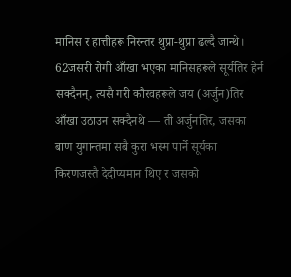मानिस र हात्तीहरू निरन्तर थुप्रा-थुप्रा ढल्दै जान्थे।
62जसरी रोगी आँखा भएका मानिसहरूले सूर्यतिर हेर्न सक्दैनन्, त्यसै गरी कौरवहरूले जय (अर्जुन)तिर आँखा उठाउन सक्दैनथे — ती अर्जुनतिर, जसका बाण युगान्तमा सबै कुरा भस्म पार्ने सूर्यका किरणजस्तै देदीप्यमान थिए र जसको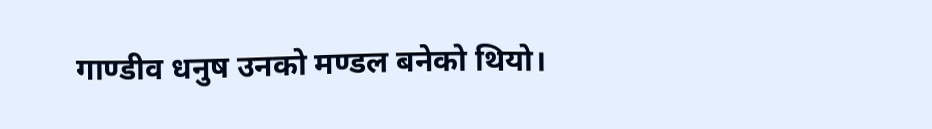गाण्डीव धनुष उनको मण्डल बनेको थियो।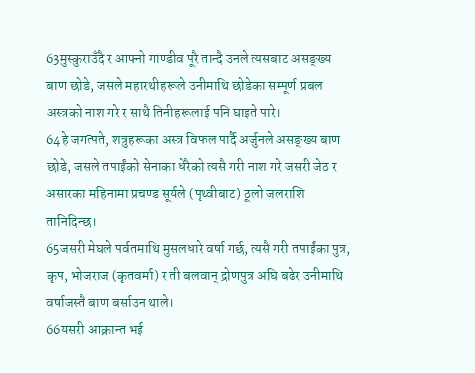63मुस्कुराउँदै र आफ्नो गाण्डीव पूरै तान्दै उनले त्यसबाट असङ्ख्य बाण छोडे, जसले महारथीहरूले उनीमाथि छोडेका सम्पूर्ण प्रबल अस्त्रको नाश गरे र साथै तिनीहरूलाई पनि घाइते पारे।
64हे जगत्पते, शत्रुहरूका अस्त्र विफल पार्दै अर्जुनले असङ्ख्य बाण छोडे, जसले तपाईंको सेनाका धेरैको त्यसै गरी नाश गरे जसरी जेठ र असारका महिनामा प्रचण्ड सूर्यले (पृथ्वीबाट) ठूलो जलराशि तानिदिन्छ।
65जसरी मेघले पर्वतमाथि मुसलधारे वर्षा गर्छ, त्यसै गरी तपाईंका पुत्र, कृप, भोजराज (कृतवर्मा) र ती बलवान् द्रोणपुत्र अघि बढेर उनीमाथि वर्षाजस्तै बाण बर्साउन थाले।
66यसरी आक्रान्त भई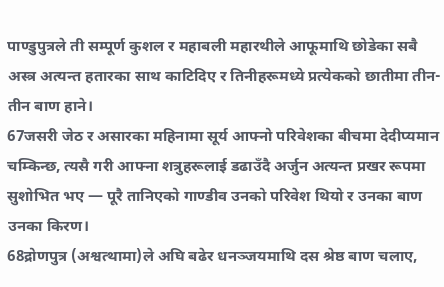पाण्डुपुत्रले ती सम्पूर्ण कुशल र महाबली महारथीले आफूमाथि छोडेका सबै अस्त्र अत्यन्त हतारका साथ काटिदिए र तिनीहरूमध्ये प्रत्येकको छातीमा तीन-तीन बाण हाने।
67जसरी जेठ र असारका महिनामा सूर्य आफ्नो परिवेशका बीचमा देदीप्यमान चम्किन्छ, त्यसै गरी आफ्ना शत्रुहरूलाई डढाउँदै अर्जुन अत्यन्त प्रखर रूपमा सुशोभित भए — पूरै तानिएको गाण्डीव उनको परिवेश थियो र उनका बाण उनका किरण।
68द्रोणपुत्र (अश्वत्थामा)ले अघि बढेर धनञ्जयमाथि दस श्रेष्ठ बाण चलाए,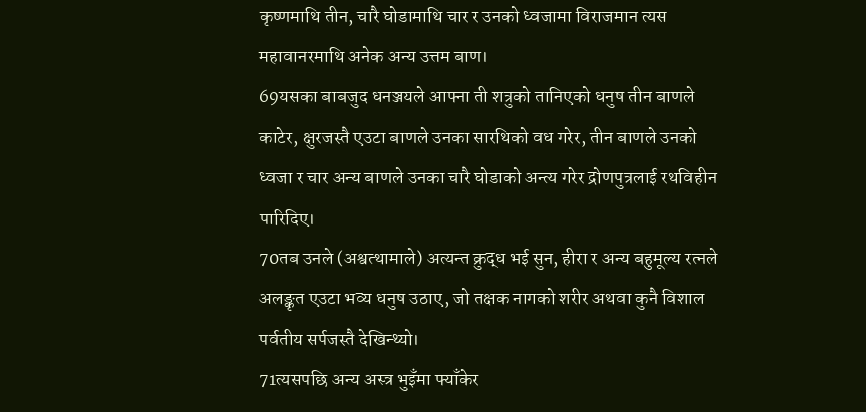कृष्णमाथि तीन, चारै घोडामाथि चार र उनको ध्वजामा विराजमान त्यस महावानरमाथि अनेक अन्य उत्तम बाण।
69यसका बाबजुद धनञ्जयले आफ्ना ती शत्रुको तानिएको धनुष तीन बाणले काटेर, क्षुरजस्तै एउटा बाणले उनका सारथिको वध गरेर, तीन बाणले उनको ध्वजा र चार अन्य बाणले उनका चारै घोडाको अन्त्य गरेर द्रोणपुत्रलाई रथविहीन पारिदिए।
70तब उनले (अश्वत्थामाले) अत्यन्त क्रुद्ध भई सुन, हीरा र अन्य बहुमूल्य रत्नले अलङ्कृत एउटा भव्य धनुष उठाए, जो तक्षक नागको शरीर अथवा कुनै विशाल पर्वतीय सर्पजस्तै देखिन्थ्यो।
71त्यसपछि अन्य अस्त्र भुइँमा फ्याँकेर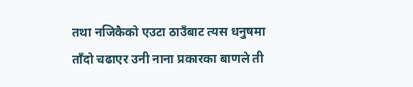तथा नजिकैको एउटा ठाउँबाट त्यस धनुषमा ताँदो चढाएर उनी नाना प्रकारका बाणले ती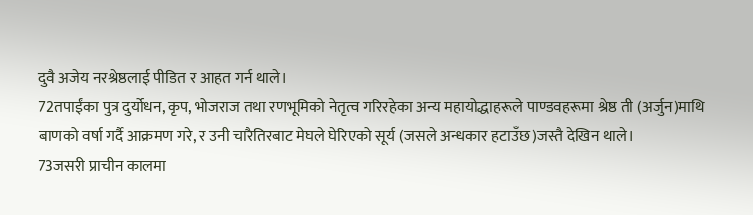दुवै अजेय नरश्रेष्ठलाई पीडित र आहत गर्न थाले।
72तपाईंका पुत्र दुर्योधन, कृप, भोजराज तथा रणभूमिको नेतृत्व गरिरहेका अन्य महायोद्धाहरूले पाण्डवहरूमा श्रेष्ठ ती (अर्जुन)माथि बाणको वर्षा गर्दै आक्रमण गरे, र उनी चारैतिरबाट मेघले घेरिएको सूर्य (जसले अन्धकार हटाउँछ)जस्तै देखिन थाले।
73जसरी प्राचीन कालमा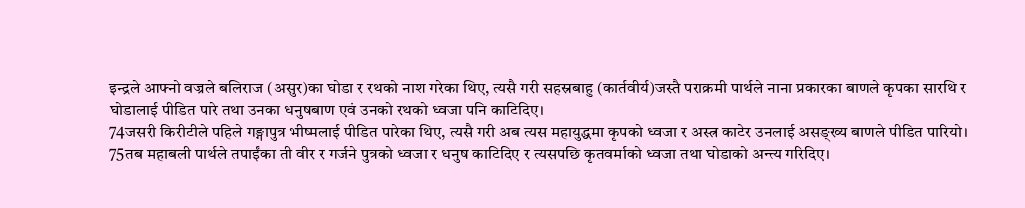इन्द्रले आफ्नो वज्रले बलिराज (असुर)का घोडा र रथको नाश गरेका थिए, त्यसै गरी सहस्रबाहु (कार्तवीर्य)जस्तै पराक्रमी पार्थले नाना प्रकारका बाणले कृपका सारथि र घोडालाई पीडित पारे तथा उनका धनुषबाण एवं उनको रथको ध्वजा पनि काटिदिए।
74जसरी किरीटीले पहिले गङ्गापुत्र भीष्मलाई पीडित पारेका थिए, त्यसै गरी अब त्यस महायुद्धमा कृपको ध्वजा र अस्त्र काटेर उनलाई असङ्ख्य बाणले पीडित पारियो।
75तब महाबली पार्थले तपाईंका ती वीर र गर्जने पुत्रको ध्वजा र धनुष काटिदिए र त्यसपछि कृतवर्माको ध्वजा तथा घोडाको अन्त्य गरिदिए।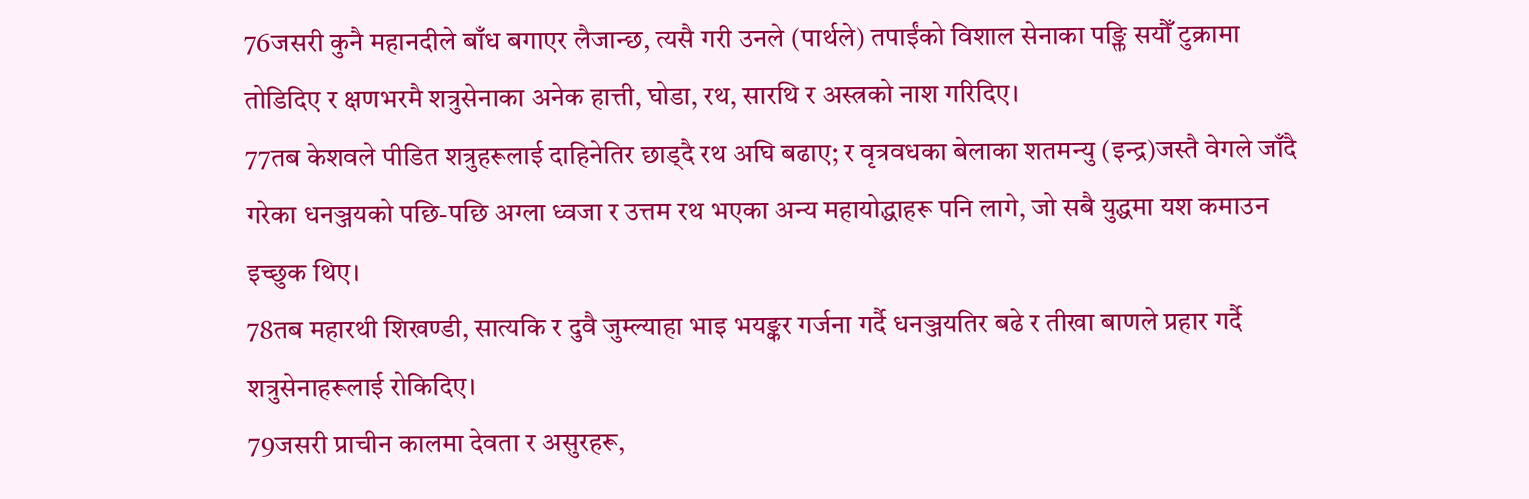76जसरी कुनै महानदीले बाँध बगाएर लैजान्छ, त्यसै गरी उनले (पार्थले) तपाईंको विशाल सेनाका पङ्क्ति सयौँ टुक्रामा तोडिदिए र क्षणभरमै शत्रुसेनाका अनेक हात्ती, घोडा, रथ, सारथि र अस्त्रको नाश गरिदिए।
77तब केशवले पीडित शत्रुहरूलाई दाहिनेतिर छाड्दै रथ अघि बढाए; र वृत्रवधका बेलाका शतमन्यु (इन्द्र)जस्तै वेगले जाँदै गरेका धनञ्जयको पछि-पछि अग्ला ध्वजा र उत्तम रथ भएका अन्य महायोद्धाहरू पनि लागे, जो सबै युद्धमा यश कमाउन इच्छुक थिए।
78तब महारथी शिखण्डी, सात्यकि र दुवै जुम्ल्याहा भाइ भयङ्कर गर्जना गर्दै धनञ्जयतिर बढे र तीखा बाणले प्रहार गर्दै शत्रुसेनाहरूलाई रोकिदिए।
79जसरी प्राचीन कालमा देवता र असुरहरू,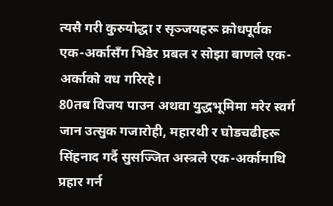त्यसै गरी कुरुयोद्धा र सृञ्जयहरू क्रोधपूर्वक एक-अर्कासँग भिडेर प्रबल र सोझा बाणले एक-अर्काको वध गरिरहे।
80तब विजय पाउन अथवा युद्धभूमिमा मरेर स्वर्ग जान उत्सुक गजारोही, महारथी र घोडचढीहरू सिंहनाद गर्दै सुसज्जित अस्त्रले एक-अर्कामाथि प्रहार गर्न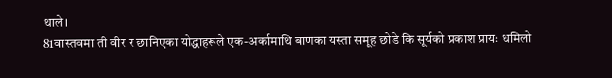थाले।
81वास्तवमा ती वीर र छानिएका योद्धाहरूले एक-अर्कामाथि बाणका यस्ता समूह छोडे कि सूर्यको प्रकाश प्रायः धमिलो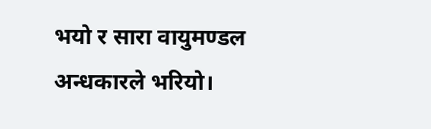भयो र सारा वायुमण्डल अन्धकारले भरियो।